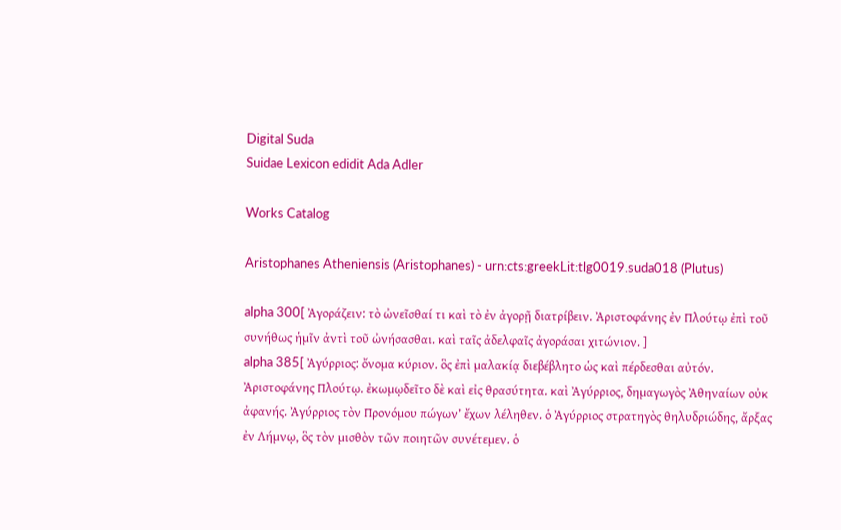Digital Suda
Suidae Lexicon edidit Ada Adler

Works Catalog

Aristophanes Atheniensis (Aristophanes) - urn:cts:greekLit:tlg0019.suda018 (Plutus)

alpha 300[ Ἀγοράζειν: τὸ ὠνεῖσθαί τι καὶ τὸ ἐν ἀγορῇ διατρίβειν. Ἀριστοφάνης ἐν Πλούτῳ ἐπὶ τοῦ συνήθως ἡμῖν ἀντὶ τοῦ ὠνήσασθαι. καὶ ταῖς ἀδελφαῖς ἀγοράσαι χιτώνιον. ]
alpha 385[ Ἀγύρριος: ὄνομα κύριον. ὃς ἐπὶ μαλακίᾳ διεβέβλητο ὡς καὶ πέρδεσθαι αὐτόν. Ἀριστοφάνης Πλούτῳ. ἐκωμῳδεῖτο δὲ καὶ εἰς θρασύτητα. καὶ Ἀγύρριος, δημαγωγὸς Ἀθηναίων οὐκ ἀφανής. Ἀγύρριος τὸν Προνόμου πώγων’ ἔχων λέληθεν. ὁ Ἀγύρριος στρατηγὸς θηλυδριώδης, ἄρξας ἐν Λήμνῳ, ὃς τὸν μισθὸν τῶν ποιητῶν συνέτεμεν. ὁ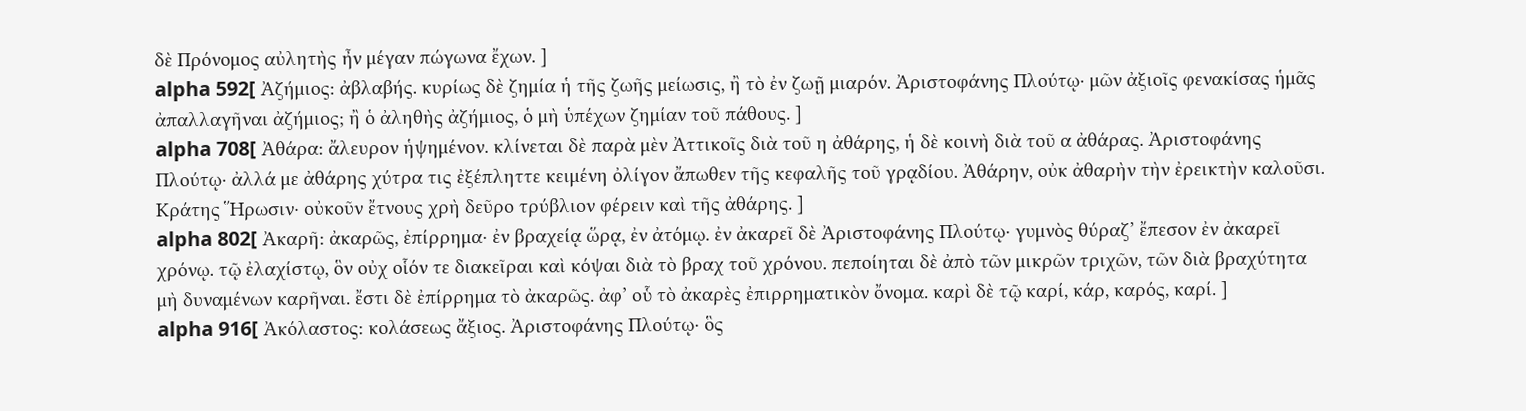δὲ Πρόνομος αὐλητὴς ἦν μέγαν πώγωνα ἔχων. ]
alpha 592[ Ἀζήμιος: ἀβλαβής. κυρίως δὲ ζημία ἡ τῆς ζωῆς μείωσις, ἢ τὸ ἐν ζωῇ μιαρόν. Ἀριστοφάνης Πλούτῳ· μῶν ἀξιοῖς φενακίσας ἡμᾶς ἀπαλλαγῆναι ἀζήμιος; ἢ ὁ ἀληθὴς ἀζήμιος, ὁ μὴ ὑπέχων ζημίαν τοῦ πάθους. ]
alpha 708[ Ἀθάρα: ἄλευρον ἡψημένον. κλίνεται δὲ παρὰ μὲν Ἀττικοῖς διὰ τοῦ η ἀθάρης, ἡ δὲ κοινὴ διὰ τοῦ α ἀθάρας. Ἀριστοφάνης Πλούτῳ· ἀλλά με ἀθάρης χύτρα τις ἐξέπληττε κειμένη ὀλίγον ἄπωθεν τῆς κεφαλῆς τοῦ γρᾳδίου. Ἀθάρην, οὐκ ἀθαρὴν τὴν ἐρεικτὴν καλοῦσι. Κράτης Ἥρωσιν· οὐκοῦν ἔτνους χρὴ δεῦρο τρύβλιον φέρειν καὶ τῆς ἀθάρης. ]
alpha 802[ Ἀκαρῆ: ἀκαρῶς, ἐπίρρημα· ἐν βραχείᾳ ὥρᾳ, ἐν ἀτόμῳ. ἐν ἀκαρεῖ δὲ Ἀριστοφάνης Πλούτῳ· γυμνὸς θύραζ’ ἔπεσον ἐν ἀκαρεῖ χρόνῳ. τῷ ἐλαχίστῳ, ὃν οὐχ οἷόν τε διακεῖραι καὶ κόψαι διὰ τὸ βραχ τοῦ χρόνου. πεποίηται δὲ ἀπὸ τῶν μικρῶν τριχῶν, τῶν διὰ βραχύτητα μὴ δυναμένων καρῆναι. ἔστι δὲ ἐπίρρημα τὸ ἀκαρῶς. ἀφ’ οὗ τὸ ἀκαρὲς ἐπιρρηματικὸν ὄνομα. καρὶ δὲ τῷ καρί, κάρ, καρός, καρί. ]
alpha 916[ Ἀκόλαστος: κολάσεως ἄξιος. Ἀριστοφάνης Πλούτῳ· ὃς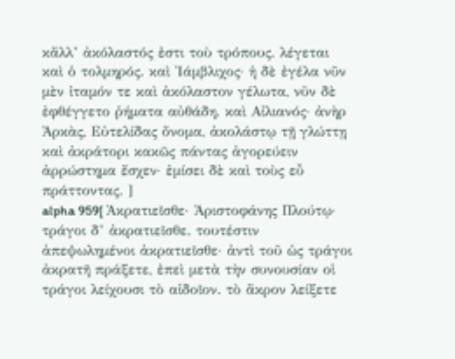κἄλλ’ ἀκόλαστός ἐστι τοὺ τρόπους. λέγεται καὶ ὁ τολμηρός. καὶ Ἰάμβλιχος· ἡ δὲ ἐγέλα νῦν μὲν ἰταμόν τε καὶ ἀκόλαστον γέλωτα, νῦν δὲ ἐφθέγγετο ῥήματα αὐθάδη. καὶ Αἰλιανός· ἀνὴρ Ἀρκὰς, Εὐτελίδας ὄνομα, ἀκολάστῳ τῇ γλώττῃ καὶ ἀκράτορι κακῶς πάντας ἀγορεύειν ἀρρώστημα ἔσχεν· ἐμίσει δὲ καὶ τοὺς εὖ πράττοντας. ]
alpha 959[ Ἀκρατιεῖσθε· Ἀριστοφάνης Πλούτῳ· τράγοι δ’ ἀκρατιεῖσθε. τουτέστιν ἀπεψωλημένοι ἀκρατιεῖσθε· ἀντὶ τοῦ ὡς τράγοι ἀκρατῆ πράξετε, ἐπεὶ μετὰ τὴν συνουσίαν οἱ τράγοι λείχουσι τὸ αἰδοῖον. τὸ ἄκρον λείξετε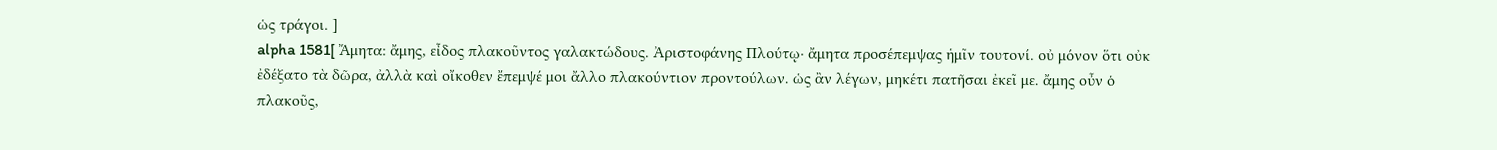ὡς τράγοι. ]
alpha 1581[ Ἄμητα: ἄμης, εἶδος πλακοῦντος γαλακτώδους. Ἀριστοφάνης Πλούτῳ· ἄμητα προσέπεμψας ἡμῖν τουτονί. οὐ μόνον ὅτι οὐκ ἐδέξατο τὰ δῶρα, ἀλλὰ καὶ οἴκοθεν ἔπεμψέ μοι ἄλλο πλακούντιον προντούλων. ὡς ἂν λέγων, μηκέτι πατῆσαι ἐκεῖ με. ἄμης οὖν ὁ πλακοῦς,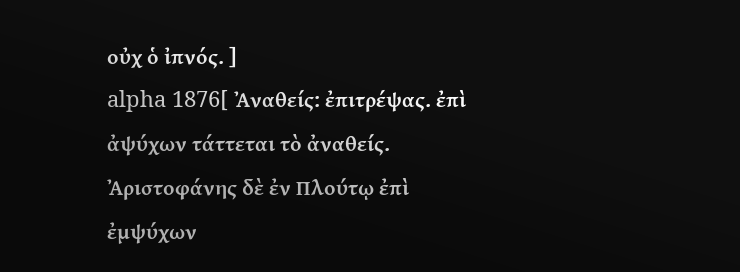οὐχ ὁ ἰπνός. ]
alpha 1876[ Ἀναθείς: ἐπιτρέψας. ἐπὶ ἀψύχων τάττεται τὸ ἀναθείς. Ἀριστοφάνης δὲ ἐν Πλούτῳ ἐπὶ ἐμψύχων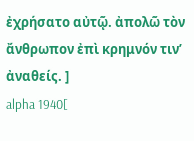ἐχρήσατο αὐτῷ. ἀπολῶ τὸν ἄνθρωπον ἐπὶ κρημνόν τιν’ ἀναθείς. ]
alpha 1940[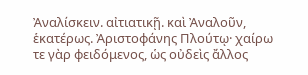Ἀναλίσκειν. αἰτιατικῇ. καὶ Ἀναλοῦν, ἑκατέρως. Ἀριστοφάνης Πλούτῳ· χαίρω τε γὰρ φειδόμενος, ὡς οὐδεὶς ἄλλος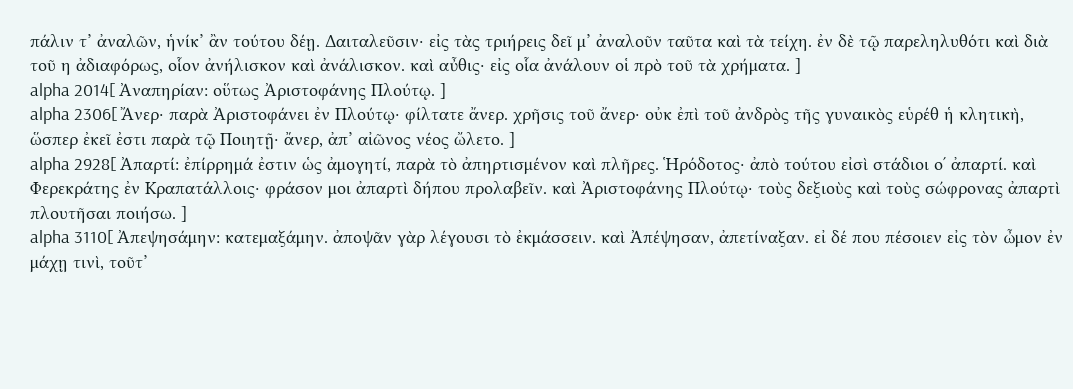πάλιν τ’ ἀναλῶν, ἡνίκ’ ἂν τούτου δέῃ. Δαιταλεῦσιν· εἰς τὰς τριήρεις δεῖ μ’ ἀναλοῦν ταῦτα καὶ τὰ τείχη. ἐν δὲ τῷ παρεληλυθότι καὶ διὰ τοῦ η ἀδιαφόρως, οἷον ἀνήλισκον καὶ ἀνάλισκον. καὶ αὖθις· εἰς οἷα ἀνάλουν οἱ πρὸ τοῦ τὰ χρήματα. ]
alpha 2014[ Ἀναπηρίαν: οὕτως Ἀριστοφάνης Πλούτῳ. ]
alpha 2306[ Ἄνερ· παρὰ Ἀριστοφάνει ἐν Πλούτῳ· φίλτατε ἄνερ. χρῆσις τοῦ ἄνερ· οὐκ ἐπὶ τοῦ ἀνδρὸς τῆς γυναικὸς εὑρέθ ἡ κλητικὴ, ὥσπερ ἐκεῖ ἐστι παρὰ τῷ Ποιητῇ· ἄνερ, ἀπ’ αἰῶνος νέος ὤλετο. ]
alpha 2928[ Ἀπαρτί: ἐπίρρημά ἐστιν ὡς ἀμογητί, παρὰ τὸ ἀπηρτισμένον καὶ πλῆρες. Ἡρόδοτος· ἀπὸ τούτου εἰσὶ στάδιοι οʹ ἀπαρτί. καὶ Φερεκράτης ἐν Κραπατάλλοις· φράσον μοι ἀπαρτὶ δήπου προλαβεῖν. καὶ Ἀριστοφάνης Πλούτῳ· τοὺς δεξιοὺς καὶ τοὺς σώφρονας ἀπαρτὶ πλουτῆσαι ποιήσω. ]
alpha 3110[ Ἀπεψησάμην: κατεμαξάμην. ἀποψᾶν γὰρ λέγουσι τὸ ἐκμάσσειν. καὶ Ἀπέψησαν, ἀπετίναξαν. εἰ δέ που πέσοιεν εἰς τὸν ὦμον ἐν μάχῃ τινὶ, τοῦτ’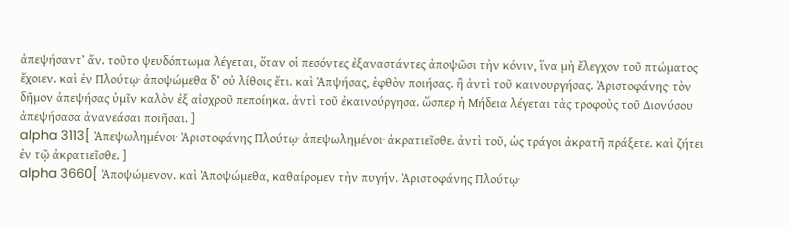ἀπεψήσαντ’ ἄν. τοῦτο ψευδόπτωμα λέγεται, ὅταν οἱ πεσόντες ἐξαναστάντες ἀποψῶσι τὴν κόνιν, ἵνα μὴ ἔλεγχον τοῦ πτώματος ἔχοιεν. καὶ ἐν Πλούτῳ· ἀποψώμεθα δ’ οὐ λίθοις ἔτι. καὶ Ἀπψήσας, ἑφθὸν ποιήσας. ἢ ἀντὶ τοῦ καινουργήσας. Ἀριστοφάνης· τὸν δῆμον ἀπεψήσας ὑμῖν καλὸν ἐξ αἰσχροῦ πεποίηκα. ἀντὶ τοῦ ἐκαινούργησα. ὥσπερ ἡ Μήδεια λέγεται τὰς τροφοὺς τοῦ Διονύσου ἀπεψήσασα ἀνανεάσαι ποιῆσαι. ]
alpha 3113[ Ἀπεψωλημένοι· Ἀριστοφάνης Πλούτῳ· ἀπεψωλημένοι· ἀκρατιεῖσθε. ἀντὶ τοῦ, ὡς τράγοι ἀκρατῆ πράξετε. καὶ ζήτει ἐν τῷ ἀκρατιεῖσθε. ]
alpha 3660[ Ἀποψώμενον. καὶ Ἀποψώμεθα, καθαίρομεν τὴν πυγήν. Ἀριστοφάνης Πλούτῳ·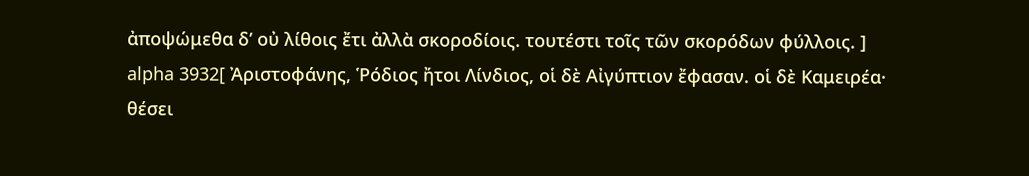ἀποψώμεθα δ’ οὐ λίθοις ἔτι ἀλλὰ σκοροδίοις. τουτέστι τοῖς τῶν σκορόδων φύλλοις. ]
alpha 3932[ Ἀριστοφάνης, Ῥόδιος ἤτοι Λίνδιος, οἱ δὲ Αἰγύπτιον ἔφασαν. οἱ δὲ Καμειρέα· θέσει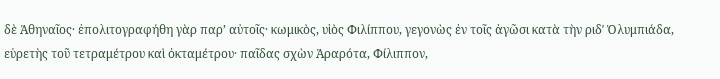δὲ Ἀθηναῖος· ἐπολιτογραφήθη γὰρ παρ’ αὐτοῖς· κωμικὸς, υἱὸς Φιλίππου, γεγονὼς ἐν τοῖς ἀγῶσι κατὰ τὴν ριδʹ Ὀλυμπιάδα, εὑρετὴς τοῦ τετραμέτρου καὶ ὀκταμέτρου· παῖδας σχὼν Ἀραρότα, Φίλιππον,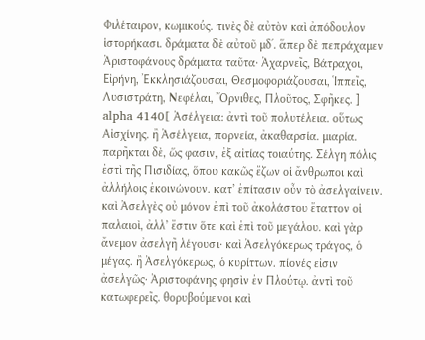Φιλέταιρον, κωμικούς. τινὲς δὲ αὐτὸν καὶ ἀπόδουλον ἱστορήκασι. δράματα δὲ αὐτοῦ μδʹ. ἅπερ δὲ πεπράχαμεν Ἀριστοφάνους δράματα ταῦτα· Ἀχαρνεῖς, Βάτραχοι, Εἰρήνη, Ἐκκλησιάζουσαι, Θεσμοφοριάζουσαι, Ἱππεῖς, Λυσιστράτη, Νεφέλαι, Ὄρνιθες, Πλοῦτος, Σφῆκες. ]
alpha 4140[ Ἀσέλγεια: ἀντὶ τοῦ πολυτέλεια. οὕτως Αἰσχίνης. ἢ Ἀσέλγεια, πορνεία, ἀκαθαρσία. μιαρία. παρῆκται δὲ, ὥς φασιν, ἐξ αἰτίας τοιαύτης. Σέλγη πόλις ἐστὶ τῆς Πισιδίας, ὅπου κακῶς ἔζων οἱ ἄνθρωποι καὶ ἀλλήλοις ἐκοινώνουν. κατ’ ἐπίτασιν οὖν τὸ ἀσελγαίνειν. καὶ Ἀσελγὲς οὐ μόνον ἐπὶ τοῦ ἀκολάστου ἔταττον οἱ παλαιοὶ, ἀλλ’ ἔστιν ὅτε καὶ ἐπὶ τοῦ μεγάλου. καὶ γὰρ ἄνεμον ἀσελγῆ λέγουσι· καὶ Ἀσελγόκερως τράγος, ὁ μέγας. ἢ Ἀσελγόκερως, ὁ κυρίττων. πίονές εἰσιν ἀσελγῶς· Ἀριστοφάνης φησὶν ἐν Πλούτῳ. ἀντὶ τοῦ κατωφερεῖς. θορυβούμενοι καὶ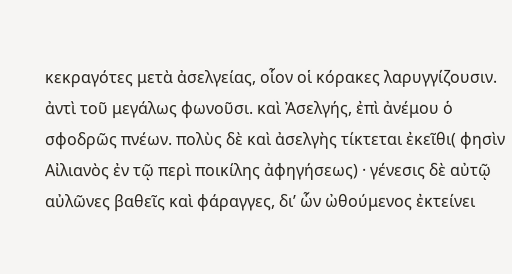κεκραγότες μετὰ ἀσελγείας, οἷον οἱ κόρακες λαρυγγίζουσιν. ἀντὶ τοῦ μεγάλως φωνοῦσι. καὶ Ἀσελγής, ἐπὶ ἀνέμου ὁ σφοδρῶς πνέων. πολὺς δὲ καὶ ἀσελγὴς τίκτεται ἐκεῖθι( φησὶν Αἰλιανὸς ἐν τῷ περὶ ποικίλης ἀφηγήσεως) · γένεσις δὲ αὐτῷ αὐλῶνες βαθεῖς καὶ φάραγγες, δι’ ὧν ὠθούμενος ἐκτείνει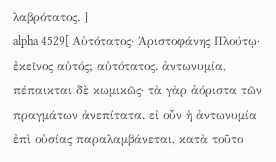λαβρότατος. ]
alpha 4529[ Αὐτότατος· Ἀριστοφάνης Πλούτῳ· ἐκεῖνος αὐτός; αὐτότατος. ἀντωνυμία, πέπαικται δὲ κωμικῶς· τὰ γὰρ ἀόριστα τῶν πραγμάτων ἀνεπίτατα. εἰ οὖν ἡ ἀντωνυμία ἐπὶ οὐσίας παραλαμβάνεται, κατὰ τοῦτο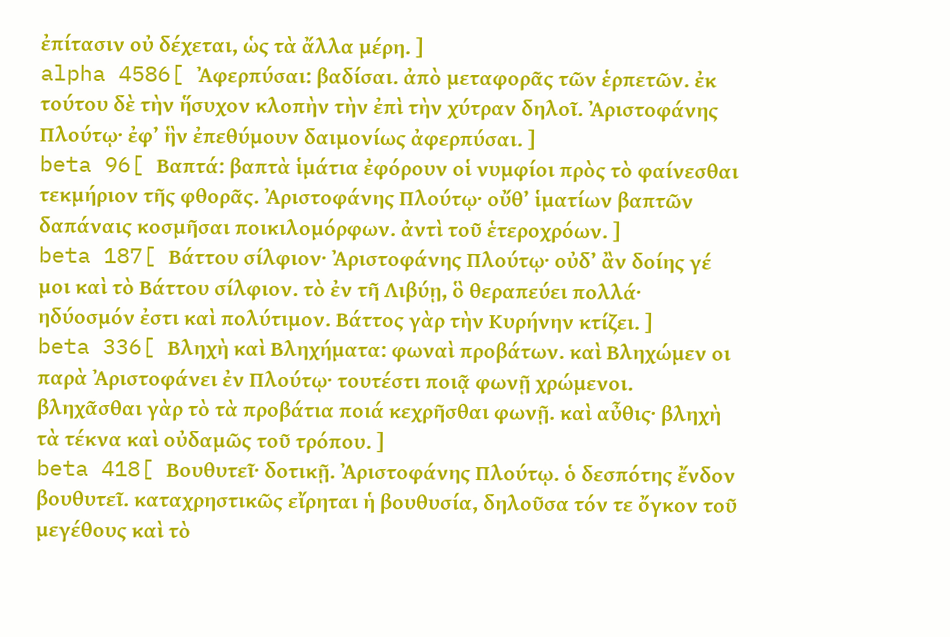ἐπίτασιν οὐ δέχεται, ὡς τὰ ἄλλα μέρη. ]
alpha 4586[ Ἀφερπύσαι: βαδίσαι. ἀπὸ μεταφορᾶς τῶν ἑρπετῶν. ἐκ τούτου δὲ τὴν ἥσυχον κλοπὴν τὴν ἐπὶ τὴν χύτραν δηλοῖ. Ἀριστοφάνης Πλούτῳ· ἐφ’ ἣν ἐπεθύμουν δαιμονίως ἀφερπύσαι. ]
beta 96[ Βαπτά: βαπτὰ ἱμάτια ἐφόρουν οἱ νυμφίοι πρὸς τὸ φαίνεσθαι τεκμήριον τῆς φθορᾶς. Ἀριστοφάνης Πλούτῳ· οὔθ’ ἱματίων βαπτῶν δαπάναις κοσμῆσαι ποικιλομόρφων. ἀντὶ τοῦ ἑτεροχρόων. ]
beta 187[ Βάττου σίλφιον· Ἀριστοφάνης Πλούτῳ· οὐδ’ ἂν δοίης γέ μοι καὶ τὸ Βάττου σίλφιον. τὸ ἐν τῆ Λιβύῃ, ὃ θεραπεύει πολλά· ηδύοσμόν ἐστι καὶ πολύτιμον. Βάττος γὰρ τὴν Κυρήνην κτίζει. ]
beta 336[ Βληχὴ καὶ Βληχήματα: φωναὶ προβάτων. καὶ Βληχώμεν οι παρὰ Ἀριστοφάνει ἐν Πλούτῳ· τουτέστι ποιᾷ φωνῇ χρώμενοι. βληχᾶσθαι γὰρ τὸ τὰ προβάτια ποιά κεχρῆσθαι φωνῇ. καὶ αὖθις· βληχὴ τὰ τέκνα καὶ οὐδαμῶς τοῦ τρόπου. ]
beta 418[ Βουθυτεῖ· δοτικῇ. Ἀριστοφάνης Πλούτῳ. ὁ δεσπότης ἔνδον βουθυτεῖ. καταχρηστικῶς εἴρηται ἡ βουθυσία, δηλοῦσα τόν τε ὄγκον τοῦ μεγέθους καὶ τὸ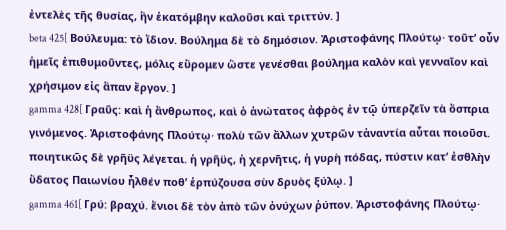ἐντελὲς τῆς θυσίας, ἣν ἑκατόμβην καλοῦσι καὶ τριττύν. ]
beta 425[ Βούλευμα: τὸ ἴδιον. Βούλημα δὲ τὸ δημόσιον. Ἀριστοφάνης Πλούτῳ· τοῦτ’ οὖν ἡμεῖς ἐπιθυμοῦντες, μόλις εὕρομεν ὥστε γενέσθαι βούλημα καλὸν καὶ γενναῖον καὶ χρήσιμον εἰς ἅπαν ἔργον. ]
gamma 428[ Γραῦς: καὶ ἡ ἄνθρωπος, καὶ ὁ ἀνώτατος ἀφρὸς ἐν τῷ ὑπερζεῖν τὰ ὄσπρια γινόμενος. Ἀριστοφάνης Πλούτῳ· πολὺ τῶν ἄλλων χυτρῶν τἀναντία αὗται ποιοῦσι. ποιητικῶς δὲ γρῆϋς λέγεται. ἡ γρῆϋς, ἡ χερνῆτις, ἡ γυρὴ πόδας, πύστιν κατ’ ἐσθλὴν ὕδατος Παιωνίου ἦλθέν ποθ’ ἑρπύζουσα σὺν δρυὸς ξύλῳ. ]
gamma 461[ Γρύ: βραχύ. ἔνιοι δὲ τὸν ἀπὸ τῶν ὀνύχων ῥύπον. Ἀριστοφάνης Πλούτῳ·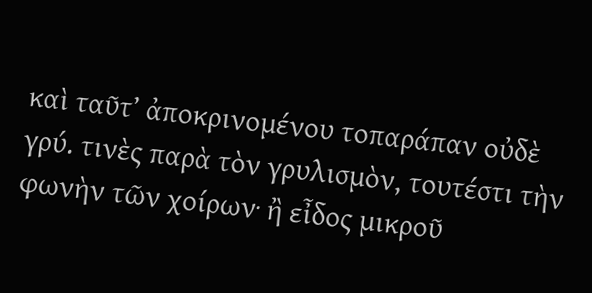καὶ ταῦτ’ ἀποκρινομένου τοπαράπαν οὐδὲ γρύ. τινὲς παρὰ τὸν γρυλισμὸν, τουτέστι τὴν φωνὴν τῶν χοίρων· ἢ εἶδος μικροῦ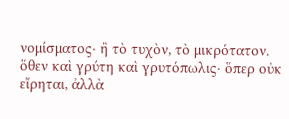νομίσματος· ἢ τὸ τυχὸν, τὸ μικρότατον. ὅθεν καὶ γρύτη καὶ γρυτόπωλις· ὅπερ οὐκ εἴρηται, ἀλλὰ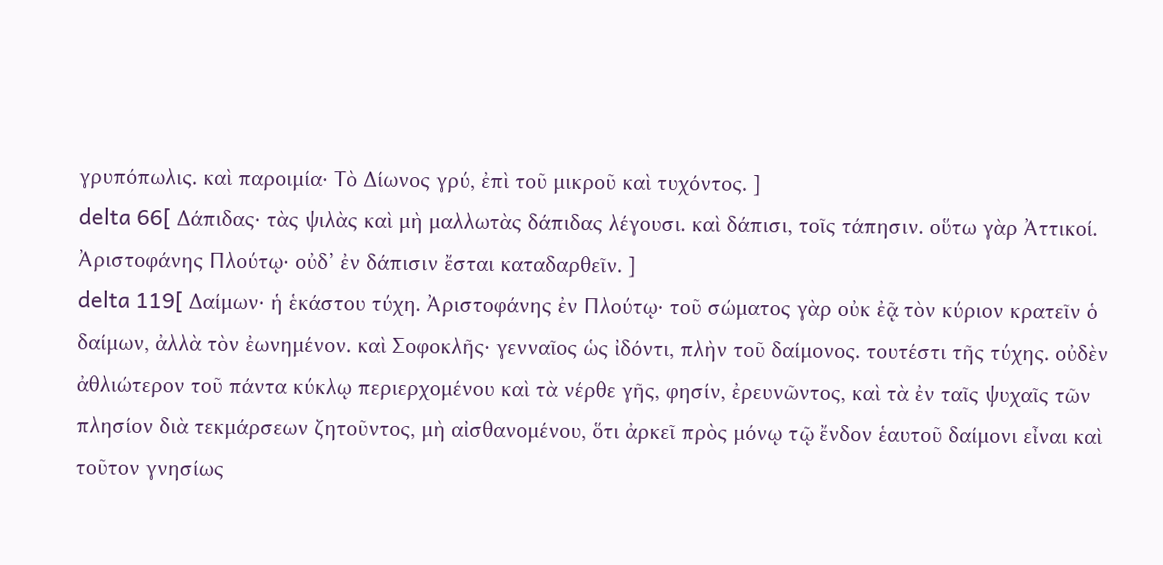γρυπόπωλις. καὶ παροιμία· Τὸ Δίωνος γρύ, ἐπὶ τοῦ μικροῦ καὶ τυχόντος. ]
delta 66[ Δάπιδας· τὰς ψιλὰς καὶ μὴ μαλλωτὰς δάπιδας λέγουσι. καὶ δάπισι, τοῖς τάπησιν. οὕτω γὰρ Ἀττικοί. Ἀριστοφάνης Πλούτῳ· οὐδ’ ἐν δάπισιν ἔσται καταδαρθεῖν. ]
delta 119[ Δαίμων· ἡ ἑκάστου τύχη. Ἀριστοφάνης ἐν Πλούτῳ· τοῦ σώματος γὰρ οὐκ ἐᾷ τὸν κύριον κρατεῖν ὁ δαίμων, ἀλλὰ τὸν ἐωνημένον. καὶ Σοφοκλῆς· γενναῖος ὡς ἰδόντι, πλὴν τοῦ δαίμονος. τουτέστι τῆς τύχης. οὐδὲν ἀθλιώτερον τοῦ πάντα κύκλῳ περιερχομένου καὶ τὰ νέρθε γῆς, φησίν, ἐρευνῶντος, καὶ τὰ ἐν ταῖς ψυχαῖς τῶν πλησίον διὰ τεκμάρσεων ζητοῦντος, μὴ αἰσθανομένου, ὅτι ἀρκεῖ πρὸς μόνῳ τῷ ἔνδον ἑαυτοῦ δαίμονι εἶναι καὶ τοῦτον γνησίως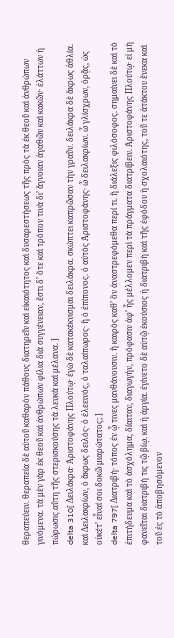θεραπεύειν. θεραπεία δὲ αὐτοῦ καθαρὸν πάθους διατηρεῖν καὶ εἰκαιότητος καὶ δυσαρεστήσεως τῆς πρὸς τὰ ἐκ θεοῦ καὶ ἀνθρώπων γινόμενα. τὰ μὲν γὰρ ἐκ θεοῦ καὶ ἀνθρώπων φίλια διὰ συγγένειαν, ἔστι δ’ ὅτε καὶ τρόπον τινὰ δι’ ἄγνοιαν ἀγαθῶν καὶ κακῶν· ἐλάττων ἡ πώρωσις αὕτη τῆς στερισκούσης τὰ λευκὰ καὶ μέλανα. ]
delta 310[ Δειλάκρα· Ἀριστοφάνης Πλούτῳ· ἐγὼ δὲ κατακέκνισμαι δειλάκρα. σκώπτει καπρῶσαν τὴν γραῦν. δειλάκρα δὲ ἄκρως ἀθλία. καὶ Δειλακρίων, ὁ ἄκρως δειλός· ὁ ἐλεεινός, ὁ ταλαίπωρος· ἢ ὁ ἐπίπονος. ὁ αὐτὸς Ἀριστοφάνης· ὦ δειλακρίων. ὦ γλίσχρων, ὁρᾷς, ὡς οὐκέτ’ εἶναί σοι δοκῶ μιαρώτατος; ]
delta 797[ Διατριβή· τόπος ἐν ᾧ τινες μανθάνουσιν. ἢ καιρὸς καθ’ ὃν ἀναστρεφόμεθα περί τι. ἢ διάλεξις φιλόσοφος. σημαίνει δὲ καὶ τὸ ἐπιτήδευμα καὶ τὸ ἀσχόλημα, δίαιταν, διαγωγήν, πρόφασιν ἀφ’ ἧς μέλλομεν περὶ τὰ πράγματα διατρίβειν. Ἀριστοφάνης Πλούτῳ· εἰ μὴ φανεῖται διατριβή τις τῷ βίῳ. καὶ ἡ ἀργία. ἐγίνετο δὲ αὐτῷ ἑκούσιος ἡ διατριβὴ καὶ τῆς ἐφόδου ἡ σχολαιότης, τοῦ τε ἀτάκτου ἕνεκα καὶ τοῦ ἐς τὸ ἀποβησόμενον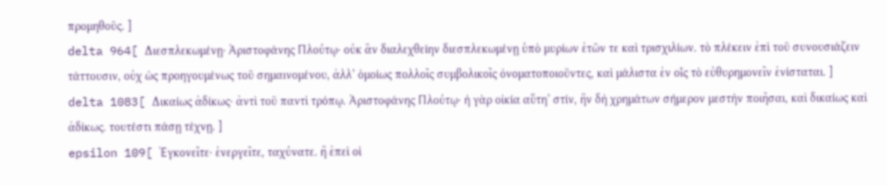προμηθοῦς. ]
delta 964[ Διεσπλεκωμένῃ· Ἀριστοφάνης Πλούτῳ· οὐκ ἂν διαλεχθείην διεσπλεκωμένῃ ὑπὸ μυρίων ἐτῶν τε καὶ τρισχιλίων. τὸ πλέκειν ἐπὶ τοῦ συνουσιάζειν τάττουσιν, οὐχ ὡς προηγουμένως τοῦ σημαινομένου, ἀλλ’ ὁμοίως πολλοῖς συμβολικοῖς ὀνοματοποιοῦντες, καὶ μάλιστα ἐν οἷς τὸ εὐθυρημονεῖν ἐνίσταται. ]
delta 1083[ Δικαίως ἀδίκως· ἀντὶ τοῦ παντὶ τρόπῳ. Ἀριστοφάνης Πλούτῳ· ἡ γὰρ οἰκία αὕτη’ στίν, ἣν δὴ χρημάτων σήμερον μεστὴν ποιῆσαι, καὶ δικαίως καὶ ἀδίκως. τουτέστι πάσῃ τέχνῃ. ]
epsilon 109[ Ἐγκονεῖτε· ἐνεργεῖτε, ταχύνατε. ἢ ἐπεὶ οἱ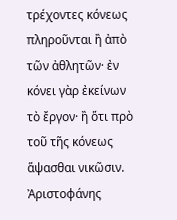τρέχοντες κόνεως πληροῦνται ἢ ἀπὸ τῶν ἀθλητῶν· ἐν κόνει γὰρ ἐκείνων τὸ ἔργον· ἢ ὅτι πρὸ τοῦ τῆς κόνεως ἅψασθαι νικῶσιν. Ἀριστοφάνης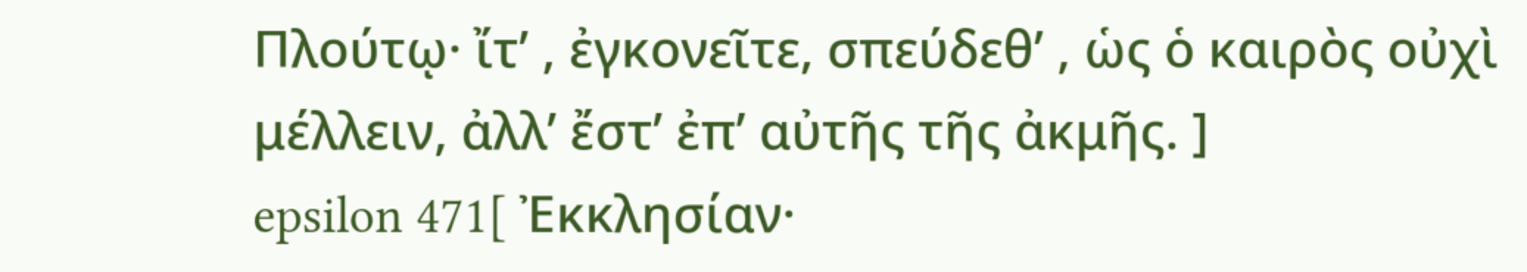Πλούτῳ· ἴτ’ , ἐγκονεῖτε, σπεύδεθ’ , ὡς ὁ καιρὸς οὐχὶ μέλλειν, ἀλλ’ ἔστ’ ἐπ’ αὐτῆς τῆς ἀκμῆς. ]
epsilon 471[ Ἐκκλησίαν·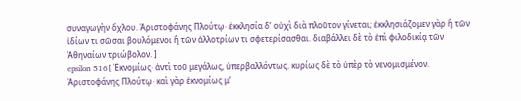συναγωγὴν ὄχλου. Ἀριστοφάνης Πλούτῳ· ἐκκλησία δ’ οὐχὶ διὰ πλοῦτον γίνεται; ἐκκλησιάζομεν γὰρ ἢ τῶν ἰδίων τι σῶσαι βουλόμενοι ἢ τῶν ἀλλοτρίων τι σφετερίσασθαι. διαβάλλει δὲ τὸ ἐπὶ φιλοδικίᾳ τῶν Ἀθηναίων τριώβολον. ]
epsilon 516[ Ἐκνομίως· ἀντὶ τοῦ μεγάλως, ὑπερβαλλόντως. κυρίως δὲ τὸ ὑπὲρ τὸ νενομισμένον. Ἀριστοφάνης Πλούτῳ· καὶ γὰρ ἐκνομίως μ’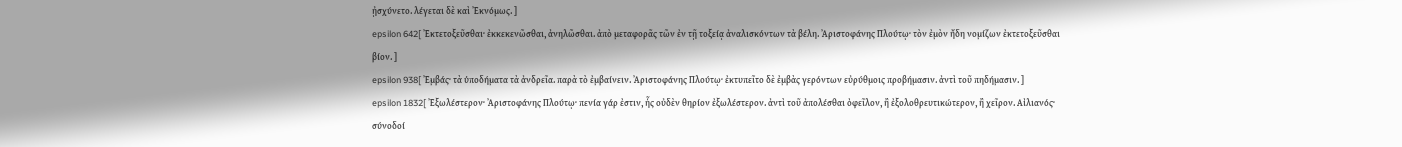ᾐσχύνετο. λέγεται δὲ καὶ Ἐκνόμως. ]
epsilon 642[ Ἐκτετοξεῦσθαι· ἐκκεκενῶσθαι, ἀνηλῶσθαι. ἀπὸ μεταφορᾶς τῶν ἐν τῇ τοξείᾳ ἀναλισκόντων τὰ βέλη. Ἀριστοφάνης Πλούτῳ· τὸν ἐμὸν ἤδη νομίζων ἐκτετοξεῦσθαι βίον. ]
epsilon 938[ Ἐμβάς· τὰ ὑποδήματα τὰ ἀνδρεῖα. παρὰ τὸ ἐμβαίνειν. Ἀριστοφάνης Πλούτῳ· ἐκτυπεῖτο δὲ ἐμβὰς γερόντων εὐρύθμοις προβήμασιν. ἀντὶ τοῦ πηδήμασιν. ]
epsilon 1832[ Ἐξωλέστερον· Ἀριστοφάνης Πλούτῳ· πενία γάρ ἐστιν, ἧς οὐδὲν θηρίον ἐξωλέστερον. ἀντὶ τοῦ ἀπολέσθαι ὀφεῖλον, ἢ ἐξολοθρευτικώτερον, ἢ χεῖρον. Αἰλιανός· σύνοδοί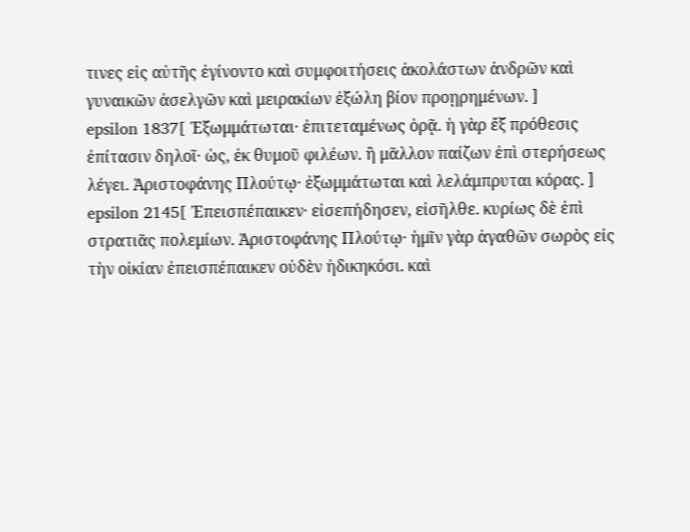τινες εἰς αὐτῆς ἐγίνοντο καὶ συμφοιτήσεις ἀκολάστων ἀνδρῶν καὶ γυναικῶν ἀσελγῶν καὶ μειρακίων ἐξώλη βίον προῃρημένων. ]
epsilon 1837[ Ἐξωμμάτωται· ἐπιτεταμένως ὁρᾷ. ἡ γὰρ ἔξ πρόθεσις ἐπίτασιν δηλοῖ· ὡς, ἐκ θυμοῦ φιλέων. ἢ μᾶλλον παίζων ἐπὶ στερήσεως λέγει. Ἀριστοφάνης Πλούτῳ· ἐξωμμάτωται καὶ λελάμπρυται κόρας. ]
epsilon 2145[ Ἐπεισπέπαικεν· εἰσεπήδησεν, εἰσῆλθε. κυρίως δὲ ἐπὶ στρατιᾶς πολεμίων. Ἀριστοφάνης Πλούτῳ· ἡμῖν γὰρ ἀγαθῶν σωρὸς εἰς τὴν οἰκίαν ἐπεισπέπαικεν οὐδὲν ἠδικηκόσι. καὶ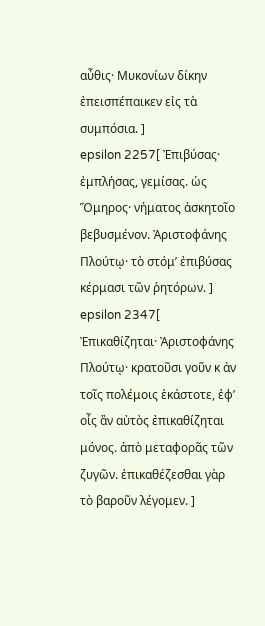αὖθις· Μυκονίων δίκην ἐπεισπέπαικεν εἰς τὰ συμπόσια. ]
epsilon 2257[ Ἐπιβύσας· ἐμπλήσας, γεμίσας. ὡς Ὅμηρος· νήματος ἀσκητοῖο βεβυσμένον. Ἀριστοφάνης Πλούτῳ· τὸ στόμ’ ἐπιβύσας κέρμασι τῶν ῥητόρων. ]
epsilon 2347[ Ἐπικαθίζηται· Ἀριστοφάνης Πλούτῳ· κρατοῦσι γοῦν κ ἀν τοῖς πολέμοις ἑκάστοτε, ἐφ’ οἷς ἂν αὐτὸς ἐπικαθίζηται μόνος. ἀπὸ μεταφορᾶς τῶν ζυγῶν. ἐπικαθέζεσθαι γὰρ τὸ βαροῦν λέγομεν. ]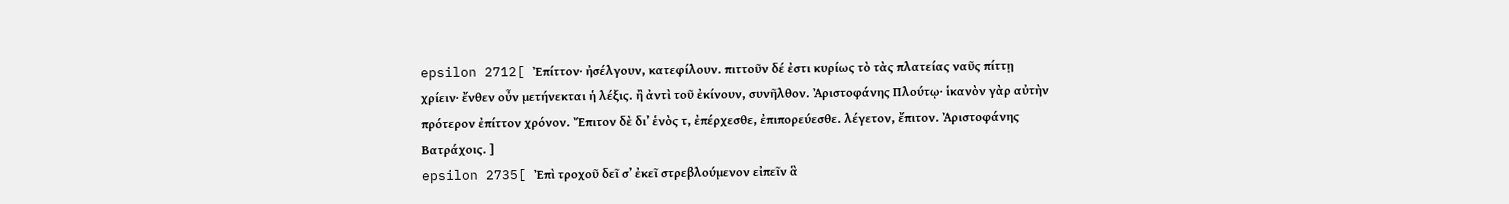epsilon 2712[ Ἐπίττον· ἠσέλγουν, κατεφίλουν. πιττοῦν δέ ἐστι κυρίως τὸ τὰς πλατείας ναῦς πίττῃ χρίειν· ἔνθεν οὖν μετήνεκται ἡ λέξις. ἢ ἀντὶ τοῦ ἐκίνουν, συνῆλθον. Ἀριστοφάνης Πλούτῳ· ἱκανὸν γὰρ αὐτὴν πρότερον ἐπίττον χρόνον. Ἔπιτον δὲ δι’ ἑνὸς τ, ἐπέρχεσθε, ἐπιπορεύεσθε. λέγετον, ἔπιτον. Ἀριστοφάνης Βατράχοις. ]
epsilon 2735[ Ἐπὶ τροχοῦ δεῖ σ’ ἐκεῖ στρεβλούμενον εἰπεῖν ἃ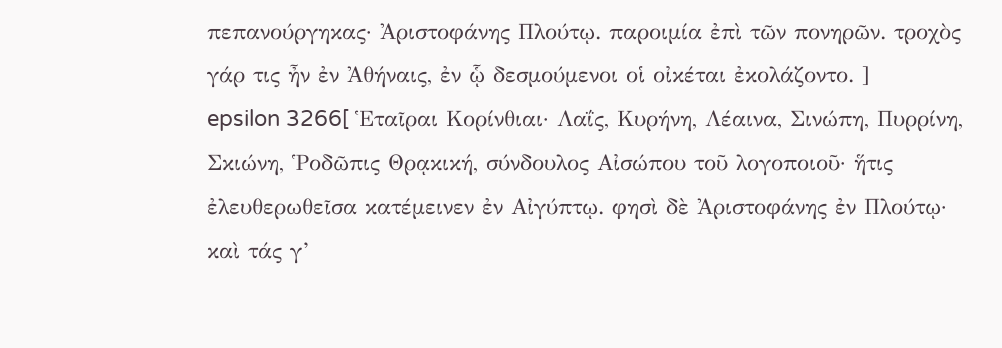πεπανούργηκας· Ἀριστοφάνης Πλούτῳ. παροιμία ἐπὶ τῶν πονηρῶν. τροχὸς γάρ τις ἦν ἐν Ἀθήναις, ἐν ᾧ δεσμούμενοι οἱ οἰκέται ἐκολάζοντο. ]
epsilon 3266[ Ἑταῖραι Κορίνθιαι· Λαΐς, Κυρήνη, Λέαινα, Σινώπη, Πυρρίνη, Σκιώνη, Ῥοδῶπις Θρᾳκική, σύνδουλος Αἰσώπου τοῦ λογοποιοῦ· ἥτις ἐλευθερωθεῖσα κατέμεινεν ἐν Αἰγύπτῳ. φησὶ δὲ Ἀριστοφάνης ἐν Πλούτῳ· καὶ τάς γ’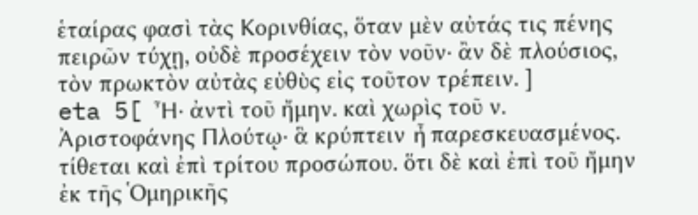ἑταίρας φασὶ τὰς Κορινθίας, ὅταν μὲν αὐτάς τις πένης πειρῶν τύχῃ, οὐδὲ προσέχειν τὸν νοῦν· ἂν δὲ πλούσιος, τὸν πρωκτὸν αὐτὰς εὐθὺς εἰς τοῦτον τρέπειν. ]
eta 5[ Ἦ· ἀντὶ τοῦ ἤμην. καὶ χωρὶς τοῦ ν. Ἀριστοφάνης Πλούτῳ· ἃ κρύπτειν ἦ παρεσκευασμένος. τίθεται καὶ ἐπὶ τρίτου προσώπου. ὅτι δὲ καὶ ἐπὶ τοῦ ἤμην ἐκ τῆς Ὁμηρικῆς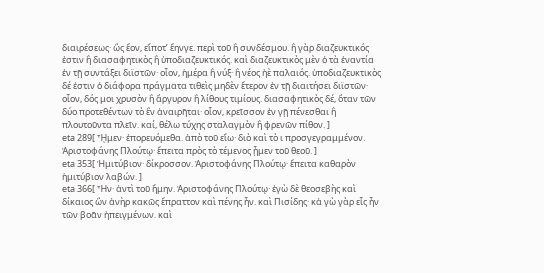διαιρέσεως· ὣς ἔον, εἴποτ’ ἔηνγε. περὶ τοῦ ἢ συνδέσμου. ἢ γὰρ διαζευκτικός ἐστιν ἢ διασαφητικὸς ἢ ὑποδιαζευκτικός. καὶ διαζευκτικὸς μὲν ὁ τὰ ἐναντία ἐν τῇ συντάξει διϊστῶν· οἷον, ἡμέρα ἢ νύξ· ἢ νέος ἠὲ παλαιός. ὑποδιαζευκτικὸς δέ ἐστιν ὁ διάφορα πράγματα τιθεὶς μηδὲν ἕτερον ἐν τῇ διαιτήσει διϊστῶν· οἷον, δός μοι χρυσὸν ἢ ἄργυρον ἢ λίθους τιμίους. διασαφητικὸς δέ, ὅταν τῶν δύο προτεθέντων τὸ ἓν ἀναιρῆται· οἷον, κρεῖσσον ἐν γῇ πένεσθαι ἢ πλουτοῦντα πλεῖν. καί, θέλω τύχης σταλαγμὸν ἢ φρενῶν πίθον. ]
eta 289[ ᾞμεν· ἐπορευόμεθα. ἀπὸ τοῦ εἴω· διὸ καὶ τὸ ι προσγεγραμμένον. Ἀριστοφάνης Πλούτῳ· ἔπειτα πρὸς τὸ τέμενος ᾖμεν τοῦ θεοῦ. ]
eta 353[ Ἡμιτύβιον· δίκροσσον. Ἀριστοφάνης Πλούτῳ· ἔπειτα καθαρὸν ἡμιτύβιον λαβών. ]
eta 366[ Ἦν· ἀντὶ τοῦ ἤμην. Ἀριστοφάνης Πλούτῳ· ἐγὼ δὲ θεοσεβὴς καὶ δίκαιος ὢν ἀνὴρ κακῶς ἔπραττον καὶ πένης ἦν. καὶ Πισίδης· κἀ γὼ γὰρ εἷς ἦν τῶν βοᾶν ἠπειγμένων. καὶ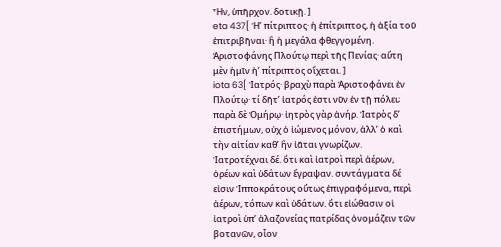Ἦν, ὑπῆρχον. δοτικῇ. ]
eta 437[ Ἡ’ πίτριπτος· ἡ ἐπίτριπτος, ἡ ἀξία τοῦ ἐπιτριβῆναι· ἢ ἡ μεγάλα φθεγγομένη. Ἀριστοφάνης Πλούτῳ περὶ τῆς Πενίας· αὕτη μὲν ἡμῖν ἡ’ πίτριπτος οἴχεται. ]
iota 63[ Ἰατρός· βραχὺ παρὰ Ἀριστοφάνει ἐν Πλούτῳ· τί δῆτ’ ἰατρός ἐστι νῦν ἐν τῇ πόλει; παρὰ δὲ Ὁμήρῳ· ἰητρὸς γὰρ ἀνήρ. Ἰατρὸς δ’ ἐπιστήμων, οὐχ ὁ ἰώμενος μόνον, ἀλλ’ ὁ καὶ τὴν αἰτίαν καθ’ ἣν ἰᾶται γνωρίζων. Ἰατροτέχναι δέ. ὅτι καὶ ἰατροὶ περὶ ἀέρων, ὀρέων καὶ ὑδάτων ἔγραψαν. συντάγματα δέ εἰσιν Ἱπποκράτους οὕτως ἐπιγραφόμενα, περὶ ἀέρων, τόπων καὶ ὑδάτων. ὅτι εἰώθασιν οἱ ἰατροὶ ὑπ’ ἀλαζονείας πατρίδας ὀνομάζειν τῶν βοτανῶν, οἷον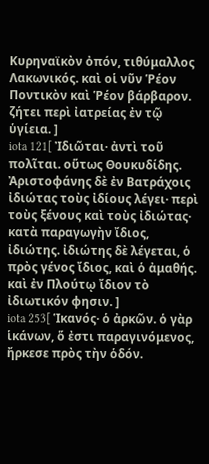Κυρηναϊκὸν ὀπόν, τιθύμαλλος Λακωνικός. καὶ οἱ νῦν Ῥέον Ποντικὸν καὶ Ῥέον βάρβαρον. ζήτει περὶ ἰατρείας ἐν τῷ ὑγίεια. ]
iota 121[ Ἰδιῶται· ἀντὶ τοῦ πολῖται. οὕτως Θουκυδίδης. Ἀριστοφάνης δὲ ἐν Βατράχοις ἰδιώτας τοὺς ἰδίους λέγει· περὶ τοὺς ξένους καὶ τοὺς ἰδιώτας· κατὰ παραγωγὴν ἴδιος, ἰδιώτης. ἰδιώτης δὲ λέγεται, ὁ πρὸς γένος ἴδιος, καὶ ὁ ἀμαθής. καὶ ἐν Πλούτῳ ἴδιον τὸ ἰδιωτικόν φησιν. ]
iota 253[ Ἱκανός· ὁ ἀρκῶν. ὁ γὰρ ἱκάνων, ὅ ἐστι παραγινόμενος, ἤρκεσε πρὸς τὴν ὁδόν.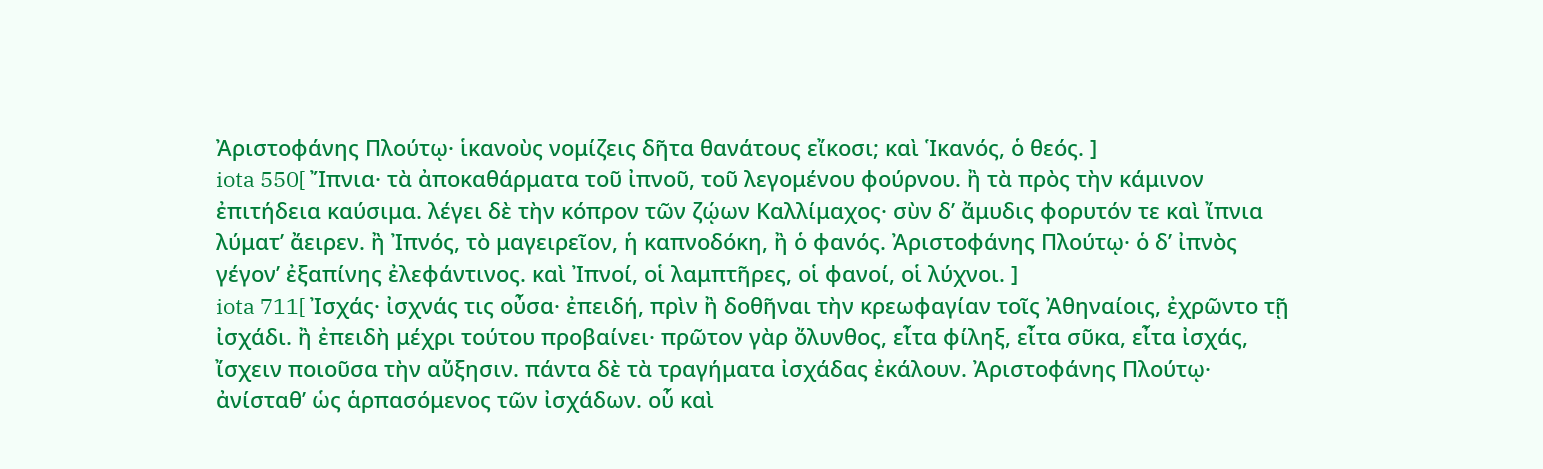Ἀριστοφάνης Πλούτῳ· ἱκανοὺς νομίζεις δῆτα θανάτους εἴκοσι; καὶ Ἱκανός, ὁ θεός. ]
iota 550[ Ἴπνια· τὰ ἀποκαθάρματα τοῦ ἰπνοῦ, τοῦ λεγομένου φούρνου. ἢ τὰ πρὸς τὴν κάμινον ἐπιτήδεια καύσιμα. λέγει δὲ τὴν κόπρον τῶν ζῴων Καλλίμαχος· σὺν δ’ ἄμυδις φορυτόν τε καὶ ἴπνια λύματ’ ἄειρεν. ἢ Ἰπνός, τὸ μαγειρεῖον, ἡ καπνοδόκη, ἢ ὁ φανός. Ἀριστοφάνης Πλούτῳ· ὁ δ’ ἰπνὸς γέγον’ ἐξαπίνης ἐλεφάντινος. καὶ Ἰπνοί, οἱ λαμπτῆρες, οἱ φανοί, οἱ λύχνοι. ]
iota 711[ Ἰσχάς· ἰσχνάς τις οὖσα· ἐπειδή, πρὶν ἢ δοθῆναι τὴν κρεωφαγίαν τοῖς Ἀθηναίοις, ἐχρῶντο τῇ ἰσχάδι. ἢ ἐπειδὴ μέχρι τούτου προβαίνει· πρῶτον γὰρ ὄλυνθος, εἶτα φίληξ, εἶτα σῦκα, εἶτα ἰσχάς, ἴσχειν ποιοῦσα τὴν αὔξησιν. πάντα δὲ τὰ τραγήματα ἰσχάδας ἐκάλουν. Ἀριστοφάνης Πλούτῳ· ἀνίσταθ’ ὡς ἁρπασόμενος τῶν ἰσχάδων. οὗ καὶ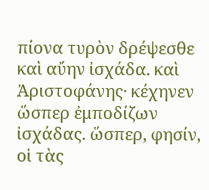πίονα τυρὸν δρέψεσθε καὶ αὔην ἰσχάδα. καὶ Ἀριστοφάνης· κέχηνεν ὥσπερ ἐμποδίζων ἰσχάδας. ὥσπερ, φησίν, οἱ τὰς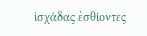ἰσχάδας ἐσθίοντες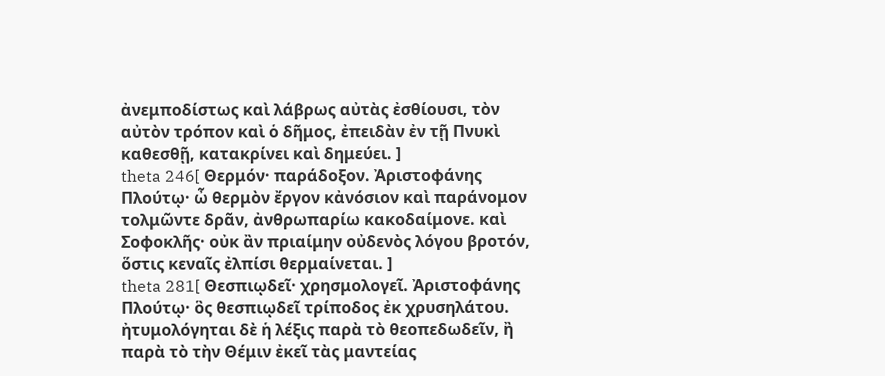ἀνεμποδίστως καὶ λάβρως αὐτὰς ἐσθίουσι, τὸν αὐτὸν τρόπον καὶ ὁ δῆμος, ἐπειδὰν ἐν τῇ Πνυκὶ καθεσθῇ, κατακρίνει καὶ δημεύει. ]
theta 246[ Θερμόν· παράδοξον. Ἀριστοφάνης Πλούτῳ· ὦ θερμὸν ἔργον κἀνόσιον καὶ παράνομον τολμῶντε δρᾶν, ἀνθρωπαρίω κακοδαίμονε. καὶ Σοφοκλῆς· οὐκ ἂν πριαίμην οὐδενὸς λόγου βροτόν, ὅστις κεναῖς ἐλπίσι θερμαίνεται. ]
theta 281[ Θεσπιῳδεῖ· χρησμολογεῖ. Ἀριστοφάνης Πλούτῳ· ὃς θεσπιῳδεῖ τρίποδος ἐκ χρυσηλάτου. ἠτυμολόγηται δὲ ἡ λέξις παρὰ τὸ θεοπεδωδεῖν, ἢ παρὰ τὸ τὴν Θέμιν ἐκεῖ τὰς μαντείας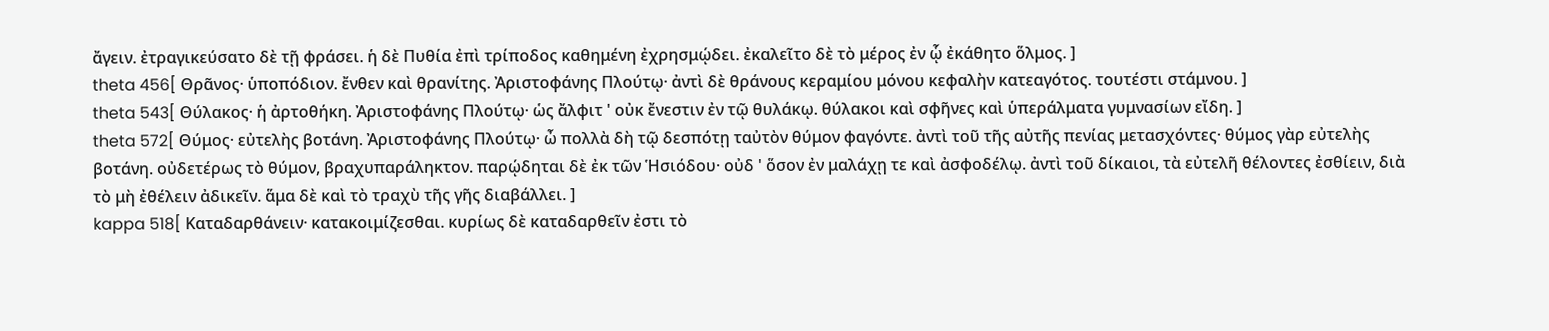ἄγειν. ἐτραγικεύσατο δὲ τῇ φράσει. ἡ δὲ Πυθία ἐπὶ τρίποδος καθημένη ἐχρησμῴδει. ἐκαλεῖτο δὲ τὸ μέρος ἐν ᾧ ἐκάθητο ὅλμος. ]
theta 456[ Θρᾶνος· ὑποπόδιον. ἔνθεν καὶ θρανίτης. Ἀριστοφάνης Πλούτῳ· ἀντὶ δὲ θράνους κεραμίου μόνου κεφαλὴν κατεαγότος. τουτέστι στάμνου. ]
theta 543[ Θύλακος· ἡ ἀρτοθήκη. Ἀριστοφάνης Πλούτῳ· ὡς ἄλφιτ ' οὐκ ἔνεστιν ἐν τῷ θυλάκῳ. θύλακοι καὶ σφῆνες καὶ ὑπεράλματα γυμνασίων εἴδη. ]
theta 572[ Θύμος· εὐτελὴς βοτάνη. Ἀριστοφάνης Πλούτῳ· ὦ πολλὰ δὴ τῷ δεσπότῃ ταὐτὸν θύμον φαγόντε. ἀντὶ τοῦ τῆς αὐτῆς πενίας μετασχόντες· θύμος γὰρ εὐτελὴς βοτάνη. οὐδετέρως τὸ θύμον, βραχυπαράληκτον. παρῴδηται δὲ ἐκ τῶν Ἡσιόδου· οὐδ ' ὅσον ἐν μαλάχῃ τε καὶ ἀσφοδέλῳ. ἀντὶ τοῦ δίκαιοι, τὰ εὐτελῆ θέλοντες ἐσθίειν, διὰ τὸ μὴ ἐθέλειν ἀδικεῖν. ἅμα δὲ καὶ τὸ τραχὺ τῆς γῆς διαβάλλει. ]
kappa 518[ Καταδαρθάνειν· κατακοιμίζεσθαι. κυρίως δὲ καταδαρθεῖν ἐστι τὸ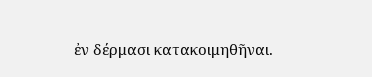ἐν δέρμασι κατακοιμηθῆναι.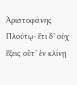Ἀριστοφάνης Πλούτῳ· ἔτι δ’ οὐχ ἕξεις οὔτ’ ἐν κλίνῃ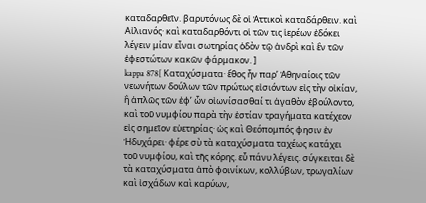καταδαρθεῖν. βαρυτόνως δὲ οἱ Ἀττικοὶ καταδάρθειν. καὶ Αἰλιανός· καὶ καταδαρθόντι οἱ τῶν τις ἱερέων ἐδόκει λέγειν μίαν εἶναι σωτηρίας ὁδὸν τῷ ἀνδρὶ καὶ ἓν τῶν ἐφεστώτων κακῶν φάρμακον. ]
kappa 878[ Καταχύσματα· ἔθος ἦν παρ’ Ἀθηναίοις τῶν νεωνήτων δούλων τῶν πρώτως εἰσιόντων εἰς τὴν οἰκίαν, ἢ ἁπλῶς τῶν ἐφ’ ὧν οἰωνίσασθαί τι ἀγαθὸν ἐβούλοντο, καὶ τοῦ νυμφίου παρὰ τὴν ἑστίαν τραγήματα κατέχεον εἰς σημεῖον εὐετηρίας· ὡς καὶ Θεόπομπός φησιν ἐν Ἡδυχάρει· φέρε σὺ τὰ καταχύσματα ταχέως κατάχει τοῦ νυμφίου, καὶ τῆς κόρης. εὖ πάνυ λέγεις. σύγκειται δὲ τὰ καταχύσματα ἀπὸ φοινίκων, κολλύβων, τρωγαλίων καὶ ἰσχάδων καὶ καρύων,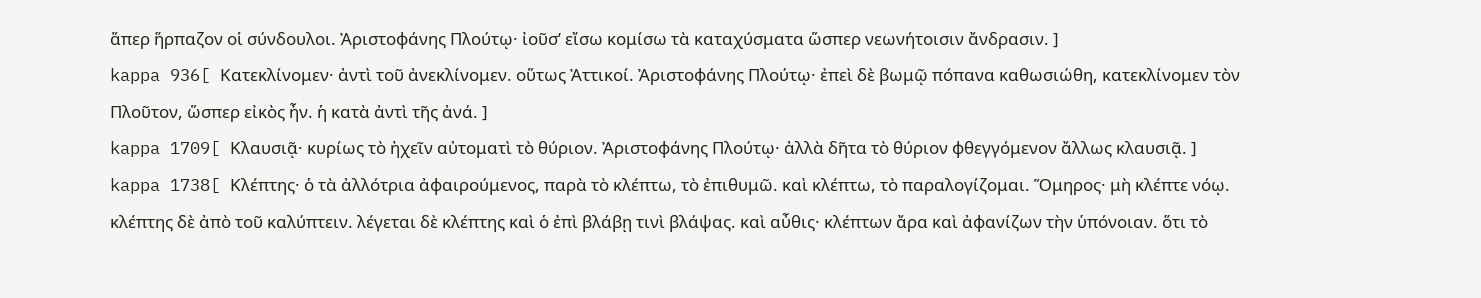ἅπερ ἥρπαζον οἱ σύνδουλοι. Ἀριστοφάνης Πλούτῳ· ἰοῦσ’ εἴσω κομίσω τὰ καταχύσματα ὥσπερ νεωνήτοισιν ἄνδρασιν. ]
kappa 936[ Κατεκλίνομεν· ἀντὶ τοῦ ἀνεκλίνομεν. οὕτως Ἀττικοί. Ἀριστοφάνης Πλούτῳ· ἐπεὶ δὲ βωμῷ πόπανα καθωσιώθη, κατεκλίνομεν τὸν Πλοῦτον, ὥσπερ εἰκὸς ἦν. ἡ κατὰ ἀντὶ τῆς ἀνά. ]
kappa 1709[ Κλαυσιᾷ· κυρίως τὸ ἠχεῖν αὐτοματὶ τὸ θύριον. Ἀριστοφάνης Πλούτῳ· ἀλλὰ δῆτα τὸ θύριον φθεγγόμενον ἄλλως κλαυσιᾷ. ]
kappa 1738[ Κλέπτης· ὁ τὰ ἀλλότρια ἀφαιρούμενος, παρὰ τὸ κλέπτω, τὸ ἐπιθυμῶ. καὶ κλέπτω, τὸ παραλογίζομαι. Ὅμηρος· μὴ κλέπτε νόῳ. κλέπτης δὲ ἀπὸ τοῦ καλύπτειν. λέγεται δὲ κλέπτης καὶ ὁ ἐπὶ βλάβῃ τινὶ βλάψας. καὶ αὖθις· κλέπτων ἄρα καὶ ἀφανίζων τὴν ὑπόνοιαν. ὅτι τὸ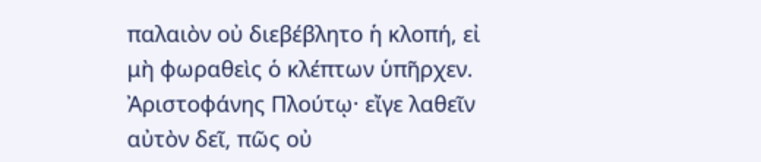παλαιὸν οὐ διεβέβλητο ἡ κλοπή, εἰ μὴ φωραθεὶς ὁ κλέπτων ὑπῆρχεν. Ἀριστοφάνης Πλούτῳ· εἴγε λαθεῖν αὐτὸν δεῖ, πῶς οὐ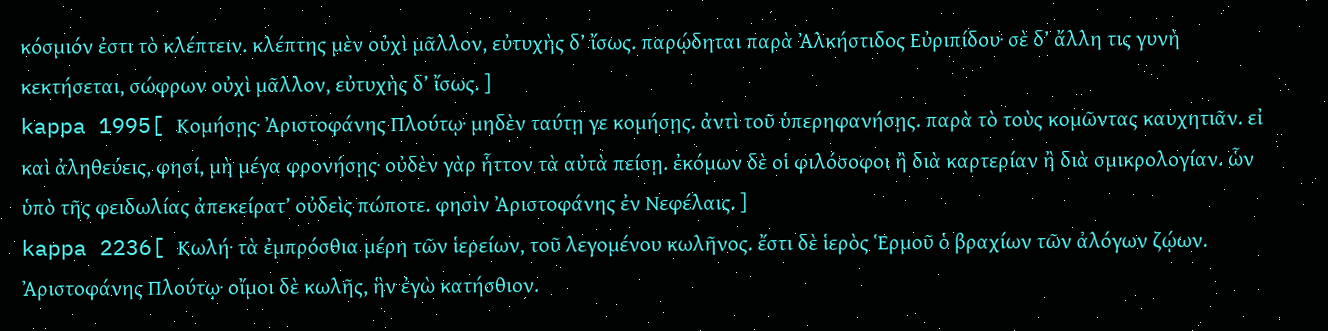κόσμιόν ἐστι τὸ κλέπτειν. κλέπτης μὲν οὐχὶ μᾶλλον, εὐτυχὴς δ’ ἴσως. παρῴδηται παρὰ Ἀλκήστιδος Εὐριπίδου· σὲ δ’ ἄλλη τις γυνὴ κεκτήσεται, σώφρων οὐχὶ μᾶλλον, εὐτυχὴς δ’ ἴσως. ]
kappa 1995[ Κομήσῃς· Ἀριστοφάνης Πλούτῳ· μηδὲν ταύτῃ γε κομήσῃς. ἀντὶ τοῦ ὑπερηφανήσῃς. παρὰ τὸ τοὺς κομῶντας καυχητιᾶν. εἰ καὶ ἀληθεύεις, φησί, μὴ μέγα φρονήσῃς· οὐδὲν γὰρ ἧττον τὰ αὐτὰ πείσῃ. ἐκόμων δὲ οἱ φιλόσοφοι ἢ διὰ καρτερίαν ἢ διὰ σμικρολογίαν. ὧν ὑπὸ τῆς φειδωλίας ἀπεκείρατ’ οὐδεὶς πώποτε. φησὶν Ἀριστοφάνης ἐν Νεφέλαις. ]
kappa 2236[ Κωλή· τὰ ἐμπρόσθια μέρη τῶν ἱερείων, τοῦ λεγομένου κωλῆνος. ἔστι δὲ ἱερὸς Ἑρμοῦ ὁ βραχίων τῶν ἀλόγων ζῴων. Ἀριστοφάνης Πλούτῳ· οἴμοι δὲ κωλῆς, ἣν ἐγὼ κατήσθιον.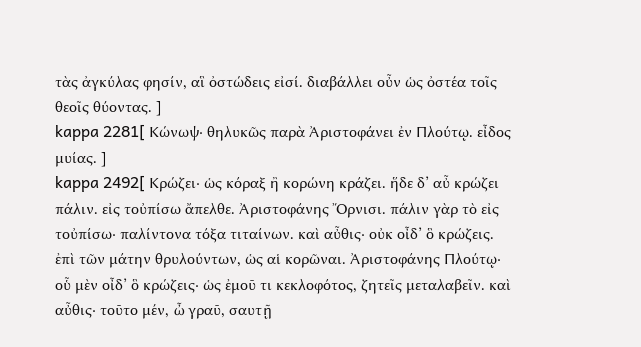τὰς ἀγκύλας φησίν, αἳ ὀστώδεις εἰσί. διαβάλλει οὖν ὡς ὀστέα τοῖς θεοῖς θύοντας. ]
kappa 2281[ Κώνωψ· θηλυκῶς παρὰ Ἀριστοφάνει ἐν Πλούτῳ. εἶδος μυίας. ]
kappa 2492[ Κρώζει· ὡς κόραξ ἢ κορώνη κράζει. ἥδε δ’ αὖ κρώζει πάλιν. εἰς τοὐπίσω ἄπελθε. Ἀριστοφάνης Ὄρνισι. πάλιν γὰρ τὸ εἰς τοὐπίσω· παλίντονα τόξα τιταίνων. καὶ αὖθις· οὐκ οἶδ’ ὃ κρώζεις. ἐπὶ τῶν μάτην θρυλούντων, ὡς αἱ κορῶναι. Ἀριστοφάνης Πλούτῳ· οὗ μὲν οἶδ’ ὃ κρώζεις· ὡς ἐμοῦ τι κεκλοφότος, ζητεῖς μεταλαβεῖν. καὶ αὖθις· τοῦτο μέν, ὦ γραῦ, σαυτῇ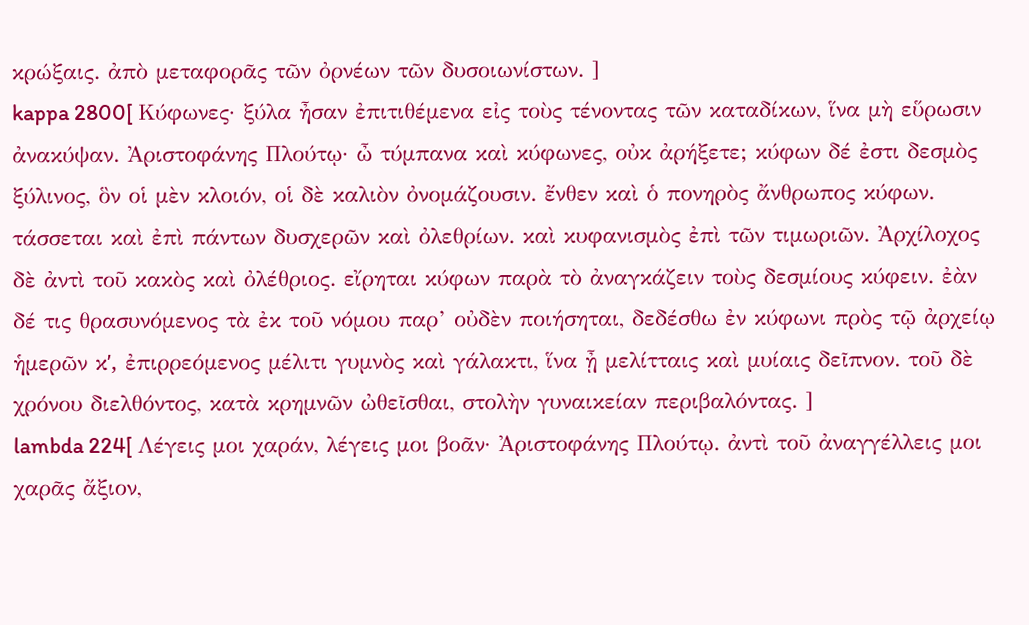κρώξαις. ἀπὸ μεταφορᾶς τῶν ὀρνέων τῶν δυσοιωνίστων. ]
kappa 2800[ Κύφωνες· ξύλα ἦσαν ἐπιτιθέμενα εἰς τοὺς τένοντας τῶν καταδίκων, ἵνα μὴ εὕρωσιν ἀνακύψαν. Ἀριστοφάνης Πλούτῳ· ὦ τύμπανα καὶ κύφωνες, οὐκ ἀρήξετε; κύφων δέ ἐστι δεσμὸς ξύλινος, ὃν οἱ μὲν κλοιόν, οἱ δὲ καλιὸν ὀνομάζουσιν. ἔνθεν καὶ ὁ πονηρὸς ἄνθρωπος κύφων. τάσσεται καὶ ἐπὶ πάντων δυσχερῶν καὶ ὀλεθρίων. καὶ κυφανισμὸς ἐπὶ τῶν τιμωριῶν. Ἀρχίλοχος δὲ ἀντὶ τοῦ κακὸς καὶ ὀλέθριος. εἴρηται κύφων παρὰ τὸ ἀναγκάζειν τοὺς δεσμίους κύφειν. ἐὰν δέ τις θρασυνόμενος τὰ ἐκ τοῦ νόμου παρ’ οὐδὲν ποιήσηται, δεδέσθω ἐν κύφωνι πρὸς τῷ ἀρχείῳ ἡμερῶν κʹ, ἐπιρρεόμενος μέλιτι γυμνὸς καὶ γάλακτι, ἵνα ᾖ μελίτταις καὶ μυίαις δεῖπνον. τοῦ δὲ χρόνου διελθόντος, κατὰ κρημνῶν ὠθεῖσθαι, στολὴν γυναικείαν περιβαλόντας. ]
lambda 224[ Λέγεις μοι χαράν, λέγεις μοι βοᾶν· Ἀριστοφάνης Πλούτῳ. ἀντὶ τοῦ ἀναγγέλλεις μοι χαρᾶς ἄξιον,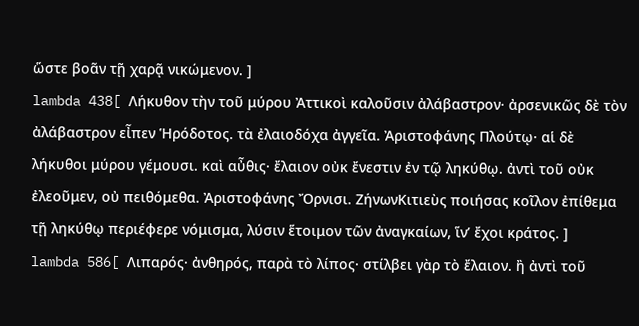ὥστε βοᾶν τῇ χαρᾷ νικώμενον. ]
lambda 438[ Λήκυθον τὴν τοῦ μύρου Ἀττικοὶ καλοῦσιν ἀλάβαστρον· ἀρσενικῶς δὲ τὸν ἀλάβαστρον εἶπεν Ἡρόδοτος. τὰ ἐλαιοδόχα ἀγγεῖα. Ἀριστοφάνης Πλούτῳ· αἱ δὲ λήκυθοι μύρου γέμουσι. καὶ αὖθις· ἔλαιον οὐκ ἔνεστιν ἐν τῷ ληκύθῳ. ἀντὶ τοῦ οὐκ ἐλεοῦμεν, οὐ πειθόμεθα. Ἀριστοφάνης Ὄρνισι. ΖήνωνΚιτιεὺς ποιήσας κοῖλον ἐπίθεμα τῇ ληκύθῳ περιέφερε νόμισμα, λύσιν ἕτοιμον τῶν ἀναγκαίων, ἵν’ ἔχοι κράτος. ]
lambda 586[ Λιπαρός· ἀνθηρός, παρὰ τὸ λίπος· στίλβει γὰρ τὸ ἔλαιον. ἢ ἀντὶ τοῦ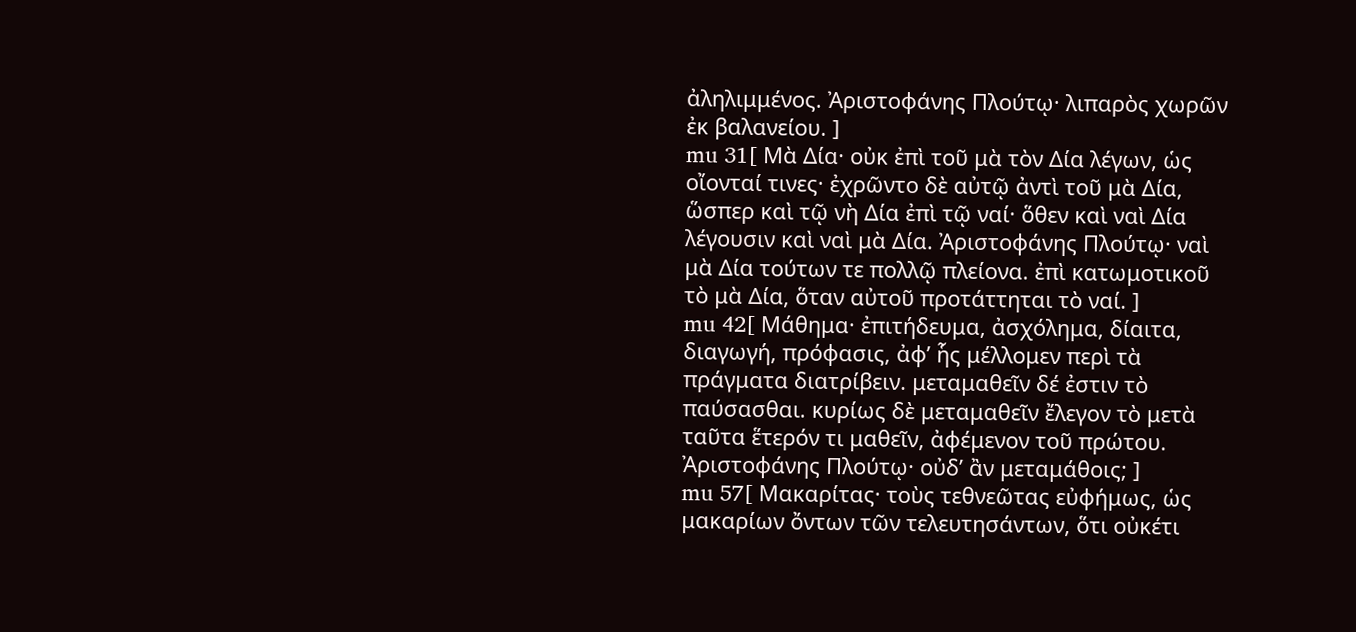ἀληλιμμένος. Ἀριστοφάνης Πλούτῳ· λιπαρὸς χωρῶν ἐκ βαλανείου. ]
mu 31[ Μὰ Δία· οὐκ ἐπὶ τοῦ μὰ τὸν Δία λέγων, ὡς οἴονταί τινες· ἐχρῶντο δὲ αὐτῷ ἀντὶ τοῦ μὰ Δία, ὥσπερ καὶ τῷ νὴ Δία ἐπὶ τῷ ναί· ὅθεν καὶ ναὶ Δία λέγουσιν καὶ ναὶ μὰ Δία. Ἀριστοφάνης Πλούτῳ· ναὶ μὰ Δία τούτων τε πολλῷ πλείονα. ἐπὶ κατωμοτικοῦ τὸ μὰ Δία, ὅταν αὐτοῦ προτάττηται τὸ ναί. ]
mu 42[ Μάθημα· ἐπιτήδευμα, ἀσχόλημα, δίαιτα, διαγωγή, πρόφασις, ἀφ’ ἧς μέλλομεν περὶ τὰ πράγματα διατρίβειν. μεταμαθεῖν δέ ἐστιν τὸ παύσασθαι. κυρίως δὲ μεταμαθεῖν ἔλεγον τὸ μετὰ ταῦτα ἕτερόν τι μαθεῖν, ἀφέμενον τοῦ πρώτου. Ἀριστοφάνης Πλούτῳ· οὐδ’ ἂν μεταμάθοις; ]
mu 57[ Μακαρίτας· τοὺς τεθνεῶτας εὐφήμως, ὡς μακαρίων ὄντων τῶν τελευτησάντων, ὅτι οὐκέτι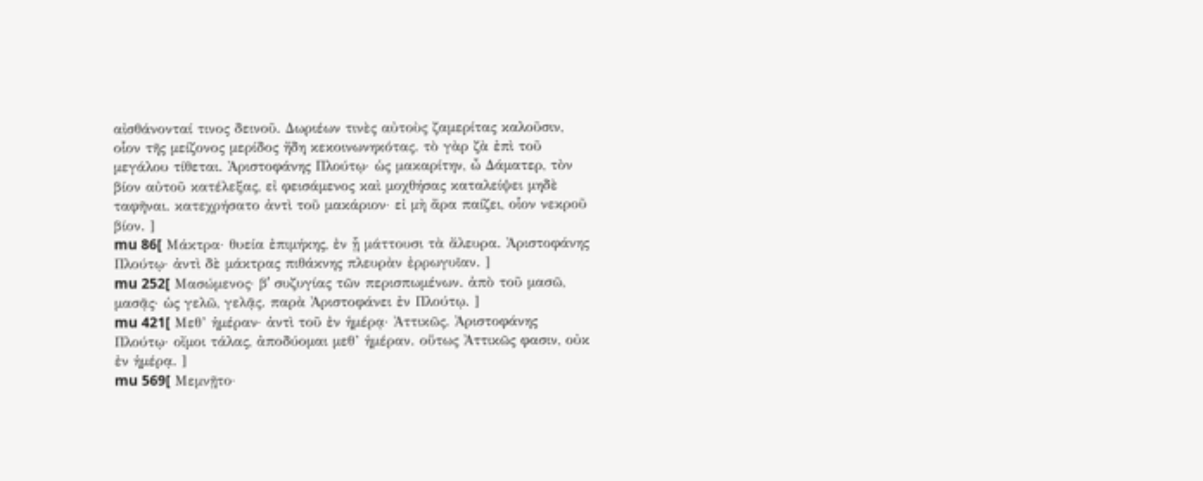αἰσθάνονταί τινος δεινοῦ. Δωριέων τινὲς αὐτοὺς ζαμερίτας καλοῦσιν, οἷον τῆς μείζονος μερίδος ἤδη κεκοινωνηκότας. τὸ γὰρ ζὰ ἐπὶ τοῦ μεγάλου τίθεται. Ἀριστοφάνης Πλούτῳ· ὡς μακαρίτην, ὦ Δάματερ, τὸν βίον αὐτοῦ κατέλεξας, εἰ φεισάμενος καὶ μοχθήσας καταλείψει μηδὲ ταφῆναι. κατεχρήσατο ἀντὶ τοῦ μακάριον· εἰ μὴ ἄρα παίζει, οἷον νεκροῦ βίον. ]
mu 86[ Μάκτρα· θυεία ἐπιμήκης, ἐν ᾗ μάττουσι τὰ ἄλευρα. Ἀριστοφάνης Πλούτῳ· ἀντὶ δὲ μάκτρας πιθάκνης πλευρὰν ἐρρωγυῖαν. ]
mu 252[ Μασώμενος· βʹ συζυγίας τῶν περισπωμένων. ἀπὸ τοῦ μασῶ, μασᾷς· ὡς γελῶ, γελᾷς. παρὰ Ἀριστοφάνει ἐν Πλούτῳ. ]
mu 421[ Μεθ’ ἡμέραν· ἀντὶ τοῦ ἐν ἡμέρᾳ· Ἀττικῶς. Ἀριστοφάνης Πλούτῳ· οἴμοι τάλας, ἀποδύομαι μεθ’ ἡμέραν. οὕτως Ἀττικῶς φασιν, οὐκ ἐν ἡμέρᾳ. ]
mu 569[ Μεμνῇτο·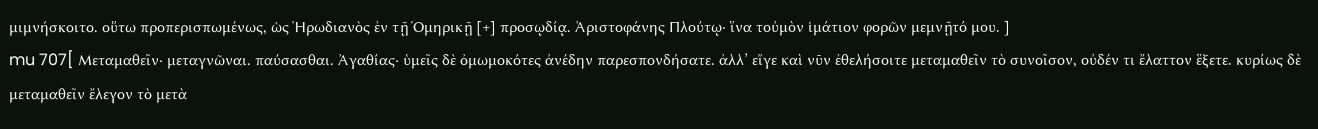μιμνήσκοιτο. οὕτω προπερισπωμένως, ὡς Ἡρωδιανὸς ἐν τῇ Ὁμηρικῇ [+] προσῳδίᾳ. Ἀριστοφάνης Πλούτῳ· ἵνα τοὐμὸν ἱμάτιον φορῶν μεμνῇτό μου. ]
mu 707[ Μεταμαθεῖν· μεταγνῶναι. παύσασθαι. Ἀγαθίας· ὑμεῖς δὲ ὀμωμοκότες ἀνέδην παρεσπονδήσατε. ἀλλ’ εἴγε καὶ νῦν ἐθελήσοιτε μεταμαθεῖν τὸ συνοῖσον, οὐδέν τι ἔλαττον ἕξετε. κυρίως δὲ μεταμαθεῖν ἔλεγον τὸ μετὰ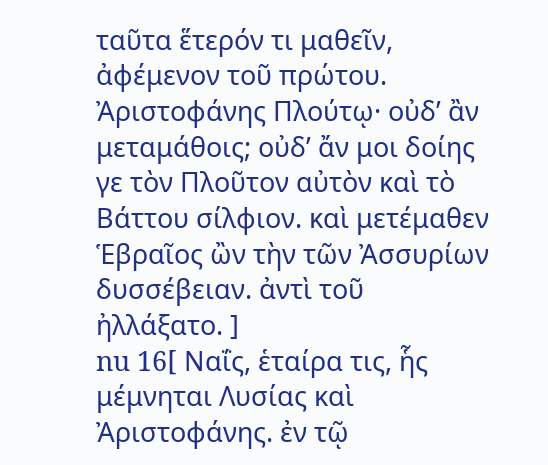ταῦτα ἕτερόν τι μαθεῖν, ἀφέμενον τοῦ πρώτου. Ἀριστοφάνης Πλούτῳ· οὐδ’ ἂν μεταμάθοις; οὐδ’ ἄν μοι δοίης γε τὸν Πλοῦτον αὐτὸν καὶ τὸ Βάττου σίλφιον. καὶ μετέμαθεν Ἑβραῖος ὢν τὴν τῶν Ἀσσυρίων δυσσέβειαν. ἀντὶ τοῦ ἠλλάξατο. ]
nu 16[ Ναΐς, ἑταίρα τις, ἧς μέμνηται Λυσίας καὶ Ἀριστοφάνης. ἐν τῷ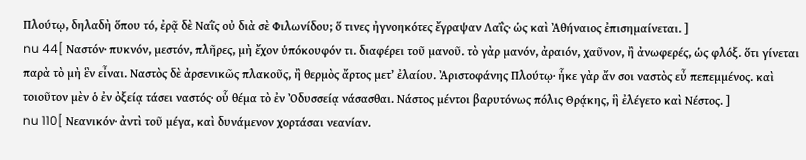Πλούτῳ, δηλαδὴ ὅπου τό, ἐρᾷ δὲ Ναῒς οὐ διὰ σὲ Φιλωνίδου; ὅ τινες ἠγνοηκότες ἔγραψαν Λαΐς· ὡς καὶ Ἀθήναιος ἐπισημαίνεται. ]
nu 44[ Ναστόν· πυκνόν, μεστόν, πλῆρες, μὴ ἔχον ὑπόκουφόν τι. διαφέρει τοῦ μανοῦ. τὸ γὰρ μανόν, ἀραιόν, χαῦνον, ἢ ἀνωφερές, ὡς φλόξ. ὅτι γίνεται παρὰ τὸ μὴ ἓν εἶναι. Ναστὸς δὲ ἀρσενικῶς πλακοῦς, ἢ θερμὸς ἄρτος μετ’ ἐλαίου. Ἀριστοφάνης Πλούτῳ· ἧκε γὰρ ἄν σοι ναστὸς εὖ πεπεμμένος. καὶ τοιοῦτον μὲν ὁ ἐν ὀξείᾳ τάσει ναστός· οὗ θέμα τὸ ἐν Ὀδυσσείᾳ νάσασθαι. Νάστος μέντοι βαρυτόνως πόλις Θρᾴκης, ἣ ἐλέγετο καὶ Νέστος. ]
nu 110[ Νεανικόν· ἀντὶ τοῦ μέγα, καὶ δυνάμενον χορτάσαι νεανίαν.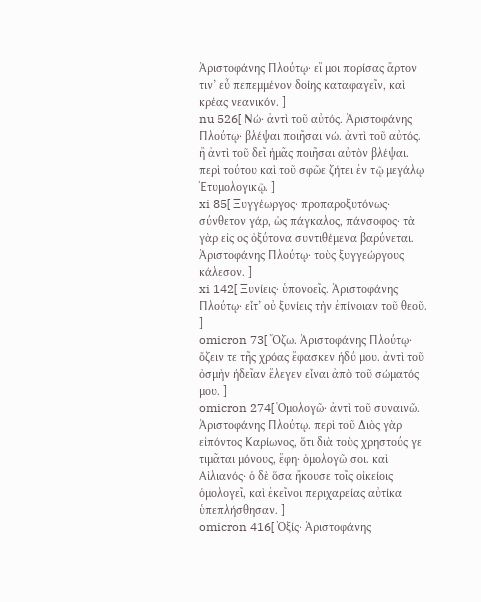Ἀριστοφάνης Πλούτῳ· εἴ μοι πορίσας ἄρτον τιν’ εὖ πεπεμμένον δοίης καταφαγεῖν, καὶ κρέας νεανικόν. ]
nu 526[ Νώ· ἀντὶ τοῦ αὐτός. Ἀριστοφάνης Πλούτῳ· βλέψαι ποιῆσαι νώ. ἀντὶ τοῦ αὐτός. ἢ ἀντὶ τοῦ δεῖ ἡμᾶς ποιῆσαι αὐτὸν βλέψαι. περὶ τούτου καὶ τοῦ σφῶε ζήτει ἐν τῷ μεγάλῳ Ἐτυμολογικῷ. ]
xi 85[ Ξυγγέωργος· προπαροξυτόνως· σύνθετον γάρ, ὡς πάγκαλος, πάνσοφος· τὰ γὰρ εἰς ος ὀξύτονα συντιθέμενα βαρύνεται. Ἀριστοφάνης Πλούτῳ· τοὺς ξυγγεώργους κάλεσον. ]
xi 142[ Ξυνίεις· ὑπονοεῖς. Ἀριστοφάνης Πλούτῳ· εἶτ’ οὐ ξυνίεις τὴν ἐπίνοιαν τοῦ θεοῦ. ]
omicron 73[ Ὄζω. Ἀριστοφάνης Πλούτῳ· ὄζειν τε τῆς χρόας ἔφασκεν ἡδύ μου. ἀντὶ τοῦ ὀσμὴν ἡδεῖαν ἔλεγεν εἶναι ἀπὸ τοῦ σώματός μου. ]
omicron 274[ Ὁμολογῶ· ἀντὶ τοῦ συναινῶ. Ἀριστοφάνης Πλούτῳ. περὶ τοῦ Διὸς γὰρ εἰπόντος Καρίωνος, ὅτι διὰ τοὺς χρηστούς γε τιμᾶται μόνους, ἔφη· ὁμολογῶ σοι. καὶ Αἰλιανός· ὁ δὲ ὅσα ἤκουσε τοῖς οἰκείοις ὁμολογεῖ, καὶ ἐκεῖνοι περιχαρείας αὐτίκα ὑπεπλήσθησαν. ]
omicron 416[ Ὀξίς· Ἀριστοφάνης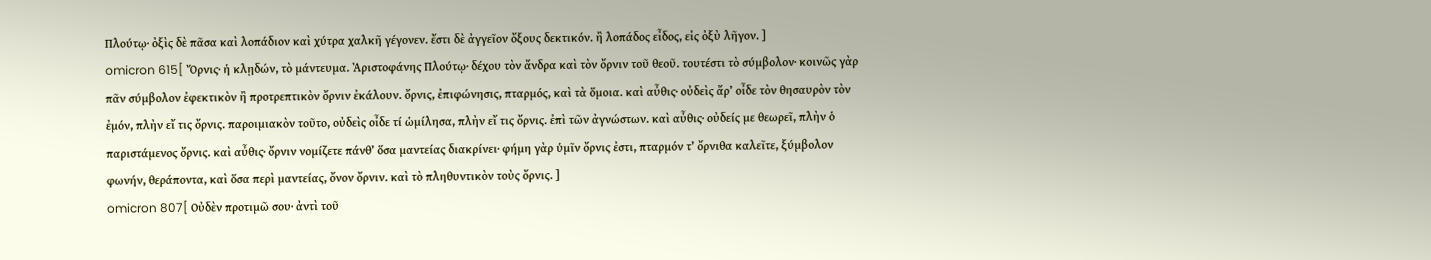Πλούτῳ· ὀξὶς δὲ πᾶσα καὶ λοπάδιον καὶ χύτρα χαλκῆ γέγονεν. ἔστι δὲ ἀγγεῖον ὄξους δεκτικόν. ἢ λοπάδος εἶδος, εἰς ὀξὺ λῆγον. ]
omicron 615[ Ὄρνις· ἡ κλῃδών, τὸ μάντευμα. Ἀριστοφάνης Πλούτῳ· δέχου τὸν ἄνδρα καὶ τὸν ὄρνιν τοῦ θεοῦ. τουτέστι τὸ σύμβολον· κοινῶς γὰρ πᾶν σύμβολον ἐφεκτικὸν ἢ προτρεπτικὸν ὄρνιν ἐκάλουν. ὄρνις, ἐπιφώνησις, πταρμός, καὶ τὰ ὅμοια. καὶ αὖθις· οὐδεὶς ἄρ’ οἶδε τὸν θησαυρὸν τὸν ἐμόν, πλὴν εἴ τις ὄρνις. παροιμιακὸν τοῦτο, οὐδεὶς οἶδε τί ὡμίλησα, πλὴν εἴ τις ὄρνις. ἐπὶ τῶν ἀγνώστων. καὶ αὖθις· οὐδείς με θεωρεῖ, πλὴν ὁ παριστάμενος ὄρνις. καὶ αὖθις· ὄρνιν νομίζετε πάνθ’ ὅσα μαντείας διακρίνει· φήμη γὰρ ὑμῖν ὄρνις ἐστι, πταρμόν τ’ ὄρνιθα καλεῖτε, ξύμβολον φωνήν, θεράποντα, καὶ ὅσα περὶ μαντείας, ὄνον ὄρνιν. καὶ τὸ πληθυντικὸν τοὺς ὄρνις. ]
omicron 807[ Οὐδὲν προτιμῶ σου· ἀντὶ τοῦ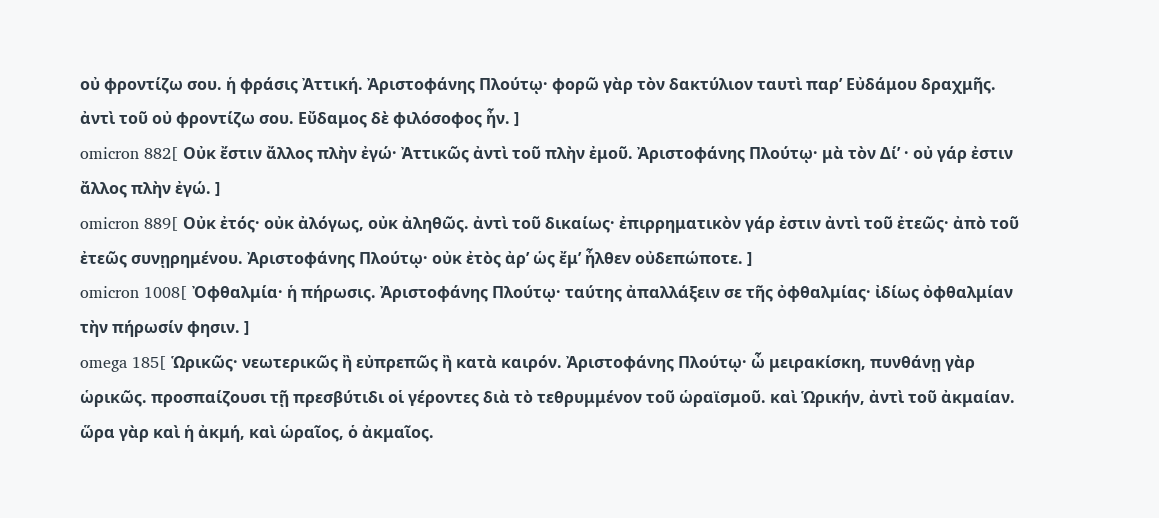οὐ φροντίζω σου. ἡ φράσις Ἀττική. Ἀριστοφάνης Πλούτῳ· φορῶ γὰρ τὸν δακτύλιον ταυτὶ παρ’ Εὐδάμου δραχμῆς. ἀντὶ τοῦ οὐ φροντίζω σου. Εὔδαμος δὲ φιλόσοφος ἦν. ]
omicron 882[ Οὐκ ἔστιν ἄλλος πλὴν ἐγώ· Ἀττικῶς ἀντὶ τοῦ πλὴν ἐμοῦ. Ἀριστοφάνης Πλούτῳ· μὰ τὸν Δί’ · οὐ γάρ ἐστιν ἄλλος πλὴν ἐγώ. ]
omicron 889[ Οὐκ ἐτός· οὐκ ἀλόγως, οὐκ ἀληθῶς. ἀντὶ τοῦ δικαίως· ἐπιρρηματικὸν γάρ ἐστιν ἀντὶ τοῦ ἐτεῶς· ἀπὸ τοῦ ἐτεῶς συνῃρημένου. Ἀριστοφάνης Πλούτῳ· οὐκ ἐτὸς ἀρ’ ὡς ἔμ’ ἦλθεν οὐδεπώποτε. ]
omicron 1008[ Ὀφθαλμία· ἡ πήρωσις. Ἀριστοφάνης Πλούτῳ· ταύτης ἀπαλλάξειν σε τῆς ὀφθαλμίας· ἰδίως ὀφθαλμίαν τὴν πήρωσίν φησιν. ]
omega 185[ Ὡρικῶς· νεωτερικῶς ἢ εὐπρεπῶς ἢ κατὰ καιρόν. Ἀριστοφάνης Πλούτῳ· ὦ μειρακίσκη, πυνθάνῃ γὰρ ὡρικῶς. προσπαίζουσι τῇ πρεσβύτιδι οἱ γέροντες διὰ τὸ τεθρυμμένον τοῦ ὡραϊσμοῦ. καὶ Ὡρικήν, ἀντὶ τοῦ ἀκμαίαν. ὥρα γὰρ καὶ ἡ ἀκμή, καὶ ὡραῖος, ὁ ἀκμαῖος.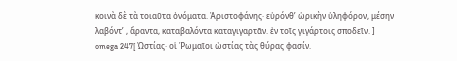κοινὰ δὲ τὰ τοιαῦτα ὀνόματα. Ἀριστοφάνης· εὑρόνθ’ ὡρικὴν ὑληφόρον, μέσην λαβόντ’ , ἄραντα, καταβαλόντα καταγιγαρτᾶν. ἐν τοῖς γιγάρτοις σποδεῖν. ]
omega 247[ Ὠστίας· οἱ Ῥωμαῖοι ὠστίας τὰς θύρας φασίν.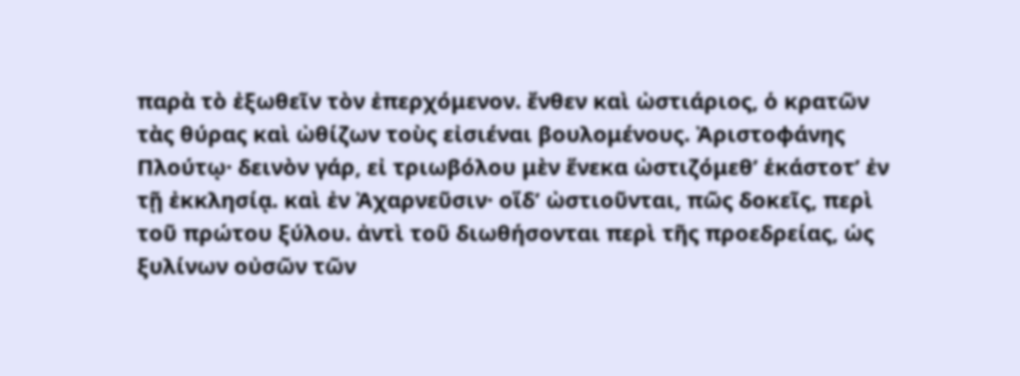παρὰ τὸ ἐξωθεῖν τὸν ἐπερχόμενον. ἔνθεν καὶ ὠστιάριος, ὁ κρατῶν τὰς θύρας καὶ ὠθίζων τοὺς εἰσιέναι βουλομένους. Ἀριστοφάνης Πλούτῳ· δεινὸν γάρ, εἰ τριωβόλου μὲν ἕνεκα ὠστιζόμεθ’ ἑκάστοτ’ ἐν τῇ ἐκκλησίᾳ. καὶ ἐν Ἀχαρνεῦσιν· οἵδ’ ὠστιοῦνται, πῶς δοκεῖς, περὶ τοῦ πρώτου ξύλου. ἀντὶ τοῦ διωθήσονται περὶ τῆς προεδρείας, ὡς ξυλίνων οὐσῶν τῶν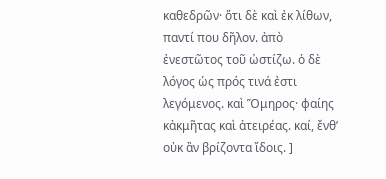καθεδρῶν· ὅτι δὲ καὶ ἐκ λίθων, παντί που δῆλον. ἀπὸ ἐνεστῶτος τοῦ ὠστίζω. ὁ δὲ λόγος ὡς πρός τινά ἐστι λεγόμενος. καὶ Ὅμηρος· φαίης κἀκμῆτας καὶ ἀτειρέας. καί, ἔνθ’ οὐκ ἂν βρίζοντα ἴδοις. ]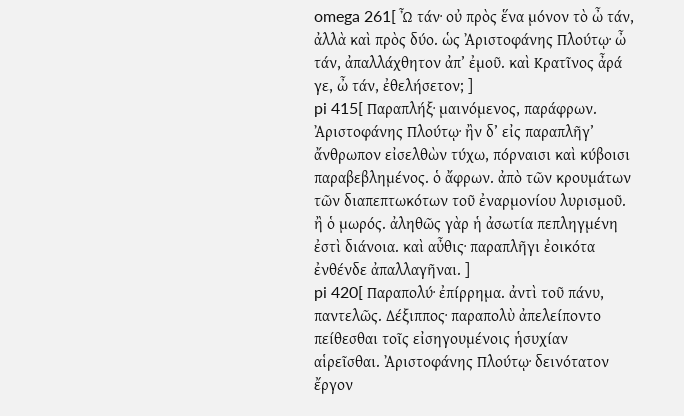omega 261[ Ὦ τάν· οὐ πρὸς ἕνα μόνον τὸ ὦ τάν, ἀλλὰ καὶ πρὸς δύο. ὡς Ἀριστοφάνης Πλούτῳ· ὦ τάν, ἀπαλλάχθητον ἀπ’ ἐμοῦ. καὶ Κρατῖνος ἆρά γε, ὦ τάν, ἐθελήσετον; ]
pi 415[ Παραπλήξ· μαινόμενος, παράφρων. Ἀριστοφάνης Πλούτῳ· ἢν δ’ εἰς παραπλῆγ’ ἄνθρωπον εἰσελθὼν τύχω, πόρναισι καὶ κύβοισι παραβεβλημένος. ὁ ἄφρων. ἀπὸ τῶν κρουμάτων τῶν διαπεπτωκότων τοῦ ἐναρμονίου λυρισμοῦ. ἢ ὁ μωρός. ἀληθῶς γὰρ ἡ ἀσωτία πεπληγμένη ἐστὶ διάνοια. καὶ αὖθις· παραπλῆγι ἐοικότα ἐνθένδε ἀπαλλαγῆναι. ]
pi 420[ Παραπολύ· ἐπίρρημα. ἀντὶ τοῦ πάνυ, παντελῶς. Δέξιππος· παραπολὺ ἀπελείποντο πείθεσθαι τοῖς εἰσηγουμένοις ἡσυχίαν αἱρεῖσθαι. Ἀριστοφάνης Πλούτῳ· δεινότατον ἔργον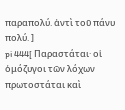παραπολύ. ἀντὶ τοῦ πάνυ πολύ. ]
pi 444[ Παραστάται· οἱ ὁμόζυγοι τῶν λόχων πρωτοστάται καὶ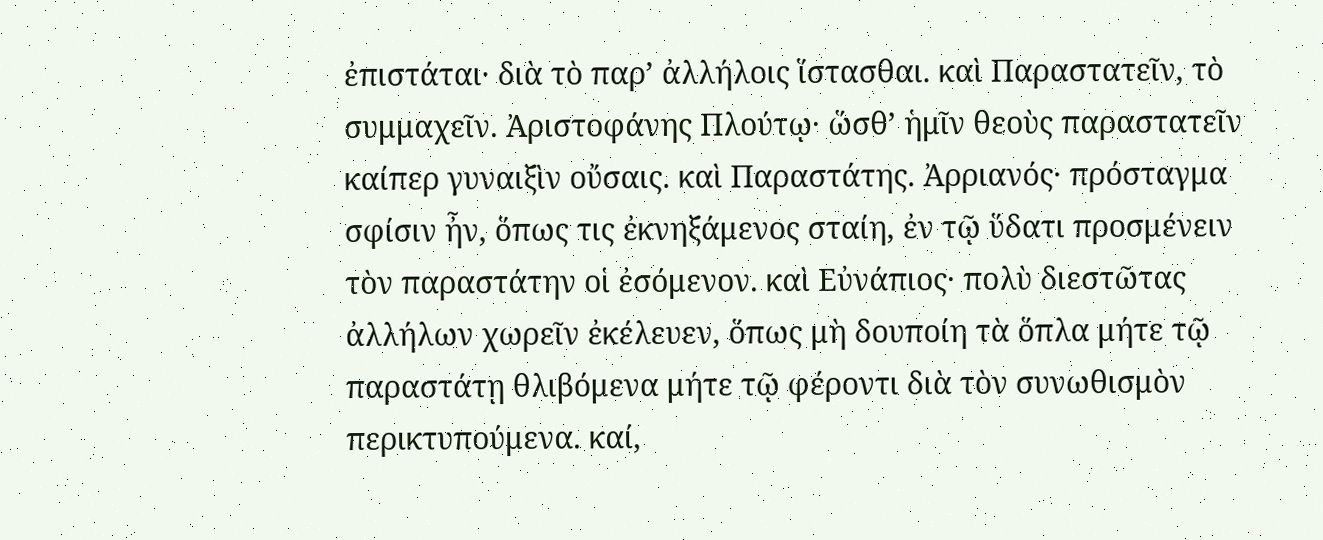ἐπιστάται· διὰ τὸ παρ’ ἀλλήλοις ἵστασθαι. καὶ Παραστατεῖν, τὸ συμμαχεῖν. Ἀριστοφάνης Πλούτῳ· ὥσθ’ ἡμῖν θεοὺς παραστατεῖν καίπερ γυναιξὶν οὔσαις. καὶ Παραστάτης. Ἀρριανός· πρόσταγμα σφίσιν ἦν, ὅπως τις ἐκνηξάμενος σταίη, ἐν τῷ ὕδατι προσμένειν τὸν παραστάτην οἱ ἐσόμενον. καὶ Εὐνάπιος· πολὺ διεστῶτας ἀλλήλων χωρεῖν ἐκέλευεν, ὅπως μὴ δουποίη τὰ ὅπλα μήτε τῷ παραστάτῃ θλιβόμενα μήτε τῷ φέροντι διὰ τὸν συνωθισμὸν περικτυπούμενα. καί,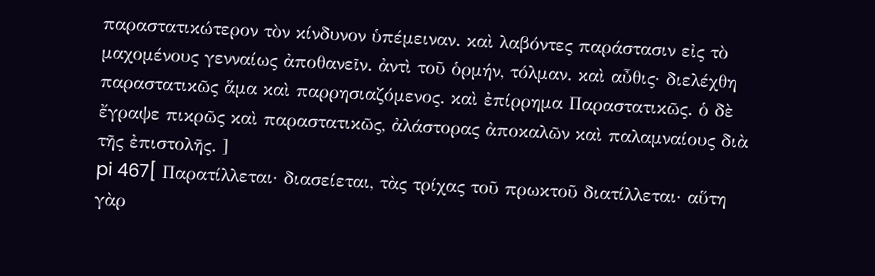παραστατικώτερον τὸν κίνδυνον ὑπέμειναν. καὶ λαβόντες παράστασιν εἰς τὸ μαχομένους γενναίως ἀποθανεῖν. ἀντὶ τοῦ ὁρμήν, τόλμαν. καὶ αὖθις· διελέχθη παραστατικῶς ἅμα καὶ παρρησιαζόμενος. καὶ ἐπίρρημα Παραστατικῶς. ὁ δὲ ἔγραψε πικρῶς καὶ παραστατικῶς, ἀλάστορας ἀποκαλῶν καὶ παλαμναίους διὰ τῆς ἐπιστολῆς. ]
pi 467[ Παρατίλλεται· διασείεται, τὰς τρίχας τοῦ πρωκτοῦ διατίλλεται· αὕτη γὰρ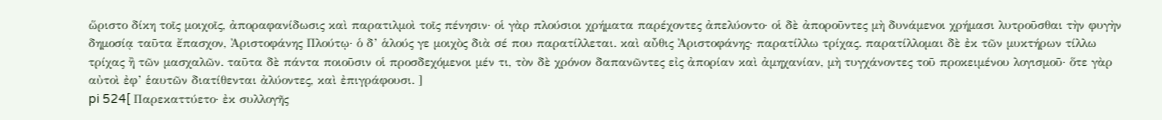ὥριστο δίκη τοῖς μοιχοῖς, ἀποραφανίδωσις καὶ παρατιλμοὶ τοῖς πένησιν· οἱ γὰρ πλούσιοι χρήματα παρέχοντες ἀπελύοντο· οἱ δὲ ἀποροῦντες μὴ δυνάμενοι χρήμασι λυτροῦσθαι τὴν φυγὴν δημοσίᾳ ταῦτα ἔπασχον, Ἀριστοφάνης Πλούτῳ· ὁ δ’ ἁλούς γε μοιχὸς διὰ σέ που παρατίλλεται. καὶ αὖθις Ἀριστοφάνης· παρατίλλω τρίχας. παρατίλλομαι δὲ ἐκ τῶν μυκτήρων τίλλω τρίχας ἢ τῶν μασχαλῶν. ταῦτα δὲ πάντα ποιοῦσιν οἱ προσδεχόμενοι μέν τι, τὸν δὲ χρόνον δαπανῶντες εἰς ἀπορίαν καὶ ἀμηχανίαν, μὴ τυγχάνοντες τοῦ προκειμένου λογισμοῦ· ὅτε γὰρ αὐτοὶ ἐφ’ ἑαυτῶν διατίθενται ἀλύοντες, καὶ ἐπιγράφουσι. ]
pi 524[ Παρεκαττύετο· ἐκ συλλογῆς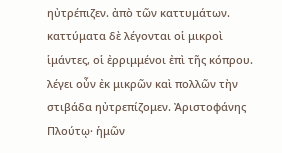ηὐτρέπιζεν. ἀπὸ τῶν καττυμάτων. καττύματα δὲ λέγονται οἱ μικροὶ ἱμάντες, οἱ ἐρριμμένοι ἐπὶ τῆς κόπρου. λέγει οὖν ἐκ μικρῶν καὶ πολλῶν τὴν στιβάδα ηὐτρεπίζομεν. Ἀριστοφάνης Πλούτῳ· ἡμῶν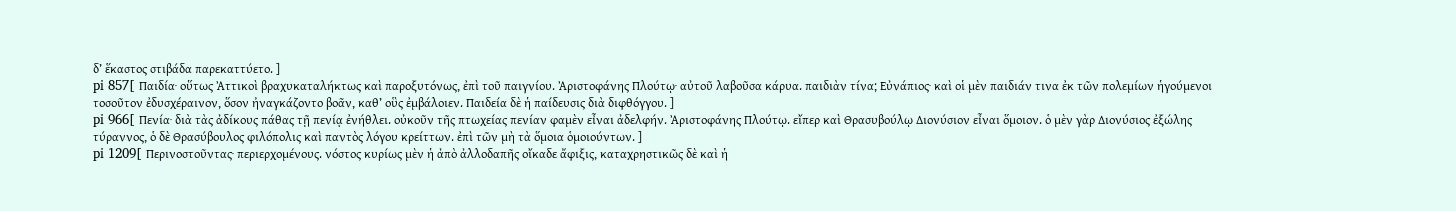δ’ ἕκαστος στιβάδα παρεκαττύετο. ]
pi 857[ Παιδία· οὕτως Ἀττικοὶ βραχυκαταλήκτως καὶ παροξυτόνως, ἐπὶ τοῦ παιγνίου. Ἀριστοφάνης Πλούτῳ· αὐτοῦ λαβοῦσα κάρυα. παιδιὰν τίνα; Εὐνάπιος· καὶ οἱ μὲν παιδιάν τινα ἐκ τῶν πολεμίων ἡγούμενοι τοσοῦτον ἐδυσχέραινον, ὅσον ἠναγκάζοντο βοᾶν, καθ’ οὓς ἐμβάλοιεν. Παιδεία δὲ ἡ παίδευσις διὰ διφθόγγου. ]
pi 966[ Πενία· διὰ τὰς ἀδίκους πάθας τῇ πενίᾳ ἐνήθλει. οὐκοῦν τῆς πτωχείας πενίαν φαμὲν εἶναι ἀδελφήν. Ἀριστοφάνης Πλούτῳ. εἴπερ καὶ Θρασυβούλῳ Διονύσιον εἶναι ὅμοιον. ὁ μὲν γὰρ Διονύσιος ἐξώλης τύραννος, ὁ δὲ Θρασύβουλος φιλόπολις καὶ παντὸς λόγου κρείττων. ἐπὶ τῶν μὴ τὰ ὅμοια ὁμοιούντων. ]
pi 1209[ Περινοστοῦντας· περιερχομένους. νόστος κυρίως μὲν ἡ ἀπὸ ἀλλοδαπῆς οἴκαδε ἄφιξις, καταχρηστικῶς δὲ καὶ ἡ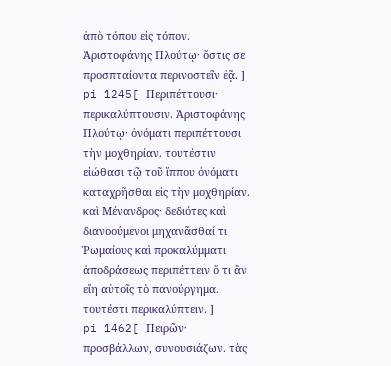ἀπὸ τόπου εἰς τόπον. Ἀριστοφάνης Πλούτῳ· ὅστις σε προσπταίοντα περινοστεῖν ἐᾷ. ]
pi 1245[ Περιπέττουσι· περικαλύπτουσιν. Ἀριστοφάνης Πλούτῳ· ὀνόματι περιπέττουσι τὴν μοχθηρίαν. τουτέστιν εἰώθασι τῷ τοῦ ἵππου ὀνόματι καταχρῆσθαι εἰς τὴν μοχθηρίαν. καὶ Μένανδρος· δεδιότες καὶ διανοούμενοι μηχανᾶσθαί τι Ῥωμαίους καὶ προκαλύμματι ἀποδράσεως περιπέττειν ὅ τι ἂν εἴη αὐτοῖς τὸ πανούργημα. τουτέστι περικαλύπτειν. ]
pi 1462[ Πειρῶν· προσβάλλων, συνουσιάζων. τὰς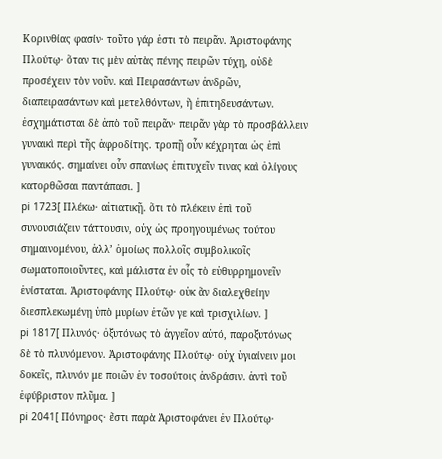Κορινθίας φασίν· τοῦτο γάρ ἐστι τὸ πειρᾶν. Ἀριστοφάνης Πλούτῳ· ὅταν τις μὲν αὐτὰς πένης πειρῶν τύχῃ, οὐδὲ προσέχειν τὸν νοῦν. καὶ Πειρασάντων ἀνδρῶν, διαπειρασάντων καὶ μετελθόντων, ἢ ἐπιτηδευσάντων. ἐσχημάτισται δὲ ἀπὸ τοῦ πειρᾶν· πειρᾶν γὰρ τὸ προσβάλλειν γυναικὶ περὶ τῆς ἀφροδίτης. τροπῇ οὖν κέχρηται ὡς ἐπὶ γυναικός. σημαίνει οὖν σπανίως ἐπιτυχεῖν τινας καὶ ὀλίγους κατορθῶσαι παντάπασι. ]
pi 1723[ Πλέκω· αἰτιατικῇ. ὅτι τὸ πλέκειν ἐπὶ τοῦ συνουσιάζειν τάττουσιν, οὐχ ὡς προηγουμένως τούτου σημαινομένου, ἀλλ’ ὁμοίως πολλοῖς συμβολικοῖς σωματοποιοῦντες, καὶ μάλιστα ἐν οἷς τὸ εὐθυρρημονεῖν ἐνίσταται. Ἀριστοφάνης Πλούτῳ· οὐκ ἂν διαλεχθείην διεσπλεκωμένῃ ὑπὸ μυρίων ἐτῶν γε καὶ τρισχιλίων. ]
pi 1817[ Πλυνός· ὀξυτόνως τὸ ἀγγεῖον αὐτό, παροξυτόνως δὲ τὸ πλυνόμενον. Ἀριστοφάνης Πλούτῳ· οὐχ ὑγιαίνειν μοι δοκεῖς, πλυνόν με ποιῶν ἐν τοσούτοις ἀνδράσιν. ἀντὶ τοῦ ἐφύβριστον πλῦμα. ]
pi 2041[ Πόνηρος· ἔστι παρὰ Ἀριστοφάνει ἐν Πλούτῳ·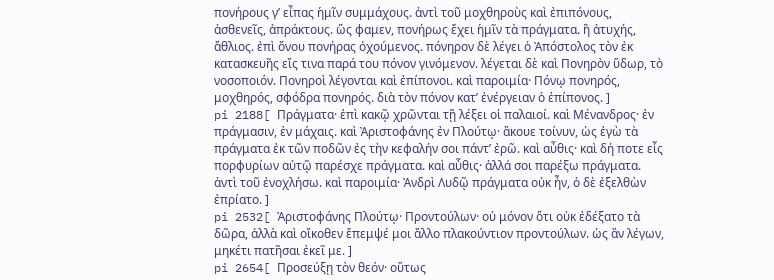πονήρους γ’ εἶπας ἡμῖν συμμάχους. ἀντὶ τοῦ μοχθηροὺς καὶ ἐπιπόνους, ἀσθενεῖς, ἀπράκτους. ὥς φαμεν, πονήρως ἔχει ἡμῖν τὰ πράγματα. ἢ ἀτυχής, ἄθλιος. ἐπὶ ὄνου πονήρας ὀχούμενος. πόνηρον δὲ λέγει ὁ Ἀπόστολος τὸν ἐκ κατασκευῆς εἴς τινα παρά του πόνον γινόμενον. λέγεται δὲ καὶ Πονηρὸν ὕδωρ, τὸ νοσοποιόν. Πονηροὶ λέγονται καὶ ἐπίπονοι. καὶ παροιμία· Πόνῳ πονηρός, μοχθηρός, σφόδρα πονηρός. διὰ τὸν πόνον κατ’ ἐνέργειαν ὁ ἐπίπονος. ]
pi 2188[ Πράγματα· ἐπὶ κακῷ χρῶνται τῇ λέξει οἱ παλαιοί. καὶ Μένανδρος· ἐν πράγμασιν, ἐν μάχαις. καὶ Ἀριστοφάνης ἐν Πλούτῳ· ἄκουε τοίνυν, ὡς ἐγὼ τὰ πράγματα ἐκ τῶν ποδῶν ἐς τὴν κεφαλήν σοι πάντ’ ἐρῶ. καὶ αὖθις· καὶ δή ποτε εἷς πορφυρίων αὐτῷ παρέσχε πράγματα. καὶ αὖθις· ἀλλά σοι παρέξω πράγματα. ἀντὶ τοῦ ἐνοχλήσω. καὶ παροιμία· Ἀνδρὶ Λυδῷ πράγματα οὐκ ἦν, ὁ δὲ ἐξελθὼν ἐπρίατο. ]
pi 2532[ Ἀριστοφάνης Πλούτῳ· Προντούλων· οὐ μόνον ὅτι οὐκ ἐδέξατο τὰ δῶρα, ἀλλὰ καὶ οἴκοθεν ἔπεμψέ μοι ἄλλο πλακούντιον προντούλων. ὡς ἂν λέγων, μηκέτι πατῆσαι ἐκεῖ με. ]
pi 2654[ Προσεύξῃ τὸν θεόν· οὕτως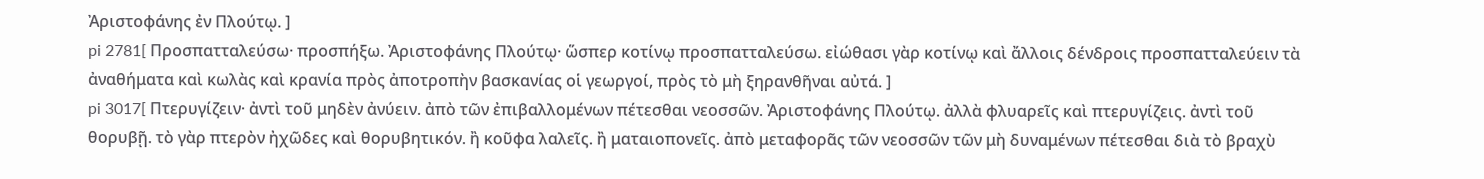Ἀριστοφάνης ἐν Πλούτῳ. ]
pi 2781[ Προσπατταλεύσω· προσπήξω. Ἀριστοφάνης Πλούτῳ· ὥσπερ κοτίνῳ προσπατταλεύσω. εἰώθασι γὰρ κοτίνῳ καὶ ἄλλοις δένδροις προσπατταλεύειν τὰ ἀναθήματα καὶ κωλὰς καὶ κρανία πρὸς ἀποτροπὴν βασκανίας οἱ γεωργοί, πρὸς τὸ μὴ ξηρανθῆναι αὐτά. ]
pi 3017[ Πτερυγίζειν· ἀντὶ τοῦ μηδὲν ἀνύειν. ἀπὸ τῶν ἐπιβαλλομένων πέτεσθαι νεοσσῶν. Ἀριστοφάνης Πλούτῳ. ἀλλὰ φλυαρεῖς καὶ πτερυγίζεις. ἀντὶ τοῦ θορυβῇ. τὸ γὰρ πτερὸν ἠχῶδες καὶ θορυβητικόν. ἢ κοῦφα λαλεῖς. ἢ ματαιοπονεῖς. ἀπὸ μεταφορᾶς τῶν νεοσσῶν τῶν μὴ δυναμένων πέτεσθαι διὰ τὸ βραχὺ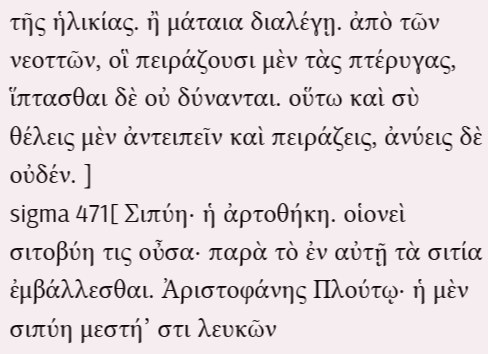τῆς ἡλικίας. ἢ μάταια διαλέγῃ. ἀπὸ τῶν νεοττῶν, οἳ πειράζουσι μὲν τὰς πτέρυγας, ἵπτασθαι δὲ οὐ δύνανται. οὕτω καὶ σὺ θέλεις μὲν ἀντειπεῖν καὶ πειράζεις, ἀνύεις δὲ οὐδέν. ]
sigma 471[ Σιπύη· ἡ ἀρτοθήκη. οἱονεὶ σιτοβύη τις οὖσα· παρὰ τὸ ἐν αὐτῇ τὰ σιτία ἐμβάλλεσθαι. Ἀριστοφάνης Πλούτῳ· ἡ μὲν σιπύη μεστή’ στι λευκῶν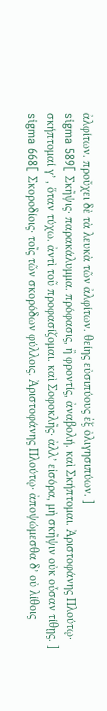ἀλφίτων. προὔχει δὲ τὰ λευκὰ τῶν ἀλφίτων. θείης εὐσιπύους ἐξ ὀλιγησιπύων. ]
sigma 589[ Σκῆψις· παρακάλυμμα. πρόφασις, ἢ φροντίς, ἀναβολή. καὶ Σκήπτομαι. Ἀριστοφάνης Πλούτῳ· σκήπτομαί γ’ , ὅταν τύχω. ἀντὶ τοῦ προφασίζομαι. καὶ Σοφοκλῆς· ἀλλ’ εἰσόρα, μὴ σκῆψιν οὐκ οὖσαν τίθῃς. ]
sigma 668[ Σκοροδίοις· τοῖς τῶν σκορόδων φύλλοις. Ἀριστοφάνης Πλούτῳ· ἀποψώμεσθα δ’ οὐ λίθοις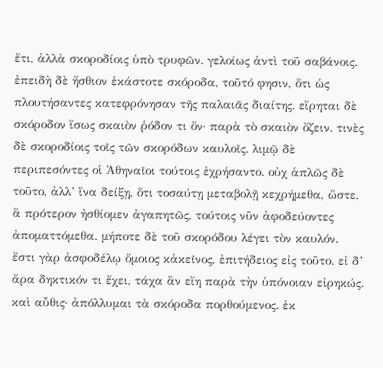ἔτι, ἀλλὰ σκοροδίοις ὑπὸ τρυφῶν. γελοίως ἀντὶ τοῦ σαβάνοις. ἐπειδὴ δὲ ἤσθιον ἑκάστοτε σκόροδα, τοῦτό φησιν, ὅτι ὡς πλουτήσαντες κατεφρόνησαν τῆς παλαιᾶς διαίτης. εἴρηται δὲ σκόροδον ἴσως σκαιὸν ῥόδον τι ὄν· παρὰ τὸ σκαιὸν ὄζειν. τινὲς δὲ σκοροδίοις τοῖς τῶν σκορόδων καυλοῖς. λιμῷ δὲ περιπεσόντες οἱ Ἀθηναῖοι τούτοις ἐχρήσαντο. οὐχ ἁπλῶς δὲ τοῦτο, ἀλλ’ ἵνα δείξῃ, ὅτι τοσαύτῃ μεταβολῇ κεχρήμεθα, ὥστε, ἃ πρότερον ἠσθίομεν ἀγαπητῶς, τούτοις νῦν ἀφοδεύοντες ἀποματτόμεθα. μήποτε δὲ τοῦ σκορόδου λέγει τὸν καυλόν. ἔστι γὰρ ἀσφοδέλῳ ὅμοιος κἀκεῖνος, ἐπιτήδειος εἰς τοῦτο. εἰ δ’ ἄρα δηκτικόν τι ἔχει, τάχα ἂν εἴη παρὰ τὴν ὑπόνοιαν εἰρηκώς. καὶ αὖθις· ἀπόλλυμαι τὰ σκόροδα πορθούμενος. ἐκ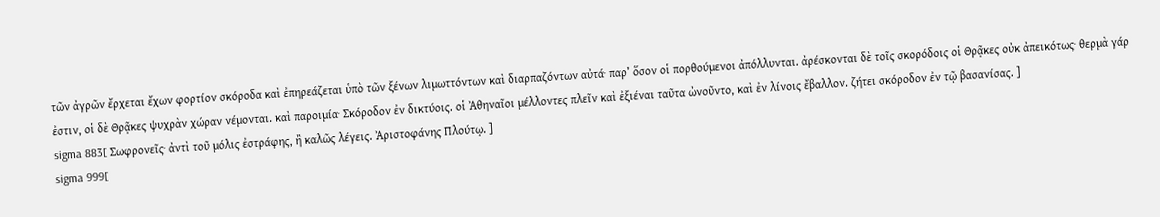τῶν ἀγρῶν ἔρχεται ἔχων φορτίον σκόροδα καὶ ἐπηρεάζεται ὑπὸ τῶν ξένων λιμωττόντων καὶ διαρπαζόντων αὐτά· παρ’ ὅσον οἱ πορθούμενοι ἀπόλλυνται. ἀρέσκονται δὲ τοῖς σκορόδοις οἱ Θρᾷκες οὐκ ἀπεικότως· θερμὰ γάρ ἐστιν, οἱ δὲ Θρᾷκες ψυχρὰν χώραν νέμονται. καὶ παροιμία· Σκόροδον ἐν δικτύοις. οἱ Ἀθηναῖοι μέλλοντες πλεῖν καὶ ἐξιέναι ταῦτα ὠνοῦντο, καὶ ἐν λίνοις ἔβαλλον. ζήτει σκόροδον ἐν τῷ βασανίσας. ]
sigma 883[ Σωφρονεῖς· ἀντὶ τοῦ μόλις ἐστράφης, ἢ καλῶς λέγεις. Ἀριστοφάνης Πλούτῳ. ]
sigma 999[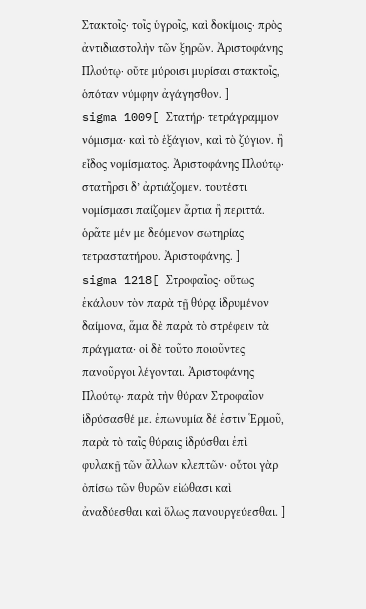Στακτοῖς· τοῖς ὑγροῖς, καὶ δοκίμοις· πρὸς ἀντιδιαστολὴν τῶν ξηρῶν. Ἀριστοφάνης Πλούτῳ· οὔτε μύροισι μυρίσαι στακτοῖς, ὁπόταν νύμφην ἀγάγησθον. ]
sigma 1009[ Στατήρ· τετράγραμμον νόμισμα· καὶ τὸ ἑξάγιον, καὶ τὸ ζύγιον. ἢ εἶδος νομίσματος. Ἀριστοφάνης Πλούτῳ· στατῆρσι δ’ ἀρτιάζομεν. τουτέστι νομίσμασι παίζομεν ἄρτια ἢ περιττά. ὁρᾶτε μέν με δεόμενον σωτηρίας τετραστατήρου. Ἀριστοφάνης. ]
sigma 1218[ Στροφαῖος· οὕτως ἐκάλουν τὸν παρὰ τῇ θύρᾳ ἱδρυμένον δαίμονα, ἅμα δὲ παρὰ τὸ στρέφειν τὰ πράγματα· οἱ δὲ τοῦτο ποιοῦντες πανοῦργοι λέγονται. Ἀριστοφάνης Πλούτῳ· παρὰ τὴν θύραν Στροφαῖον ἱδρύσασθέ με. ἐπωνυμία δέ ἐστιν Ἑρμοῦ, παρὰ τὸ ταῖς θύραις ἱδρύσθαι ἐπὶ φυλακῇ τῶν ἄλλων κλεπτῶν· οὗτοι γὰρ ὀπίσω τῶν θυρῶν εἰώθασι καὶ ἀναδύεσθαι καὶ ὅλως πανουργεύεσθαι. ]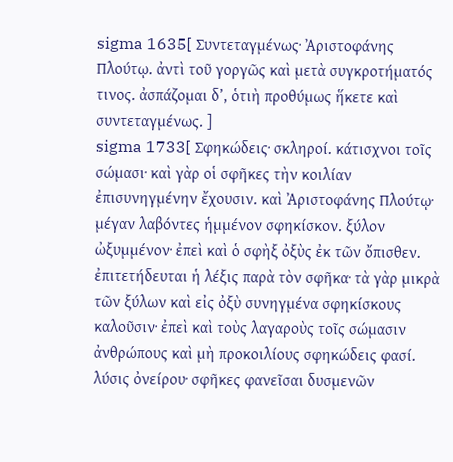sigma 1635[ Συντεταγμένως· Ἀριστοφάνης Πλούτῳ. ἀντὶ τοῦ γοργῶς καὶ μετὰ συγκροτήματός τινος. ἀσπάζομαι δ’, ὁτιὴ προθύμως ἥκετε καὶ συντεταγμένως. ]
sigma 1733[ Σφηκώδεις· σκληροί. κάτισχνοι τοῖς σώμασι· καὶ γὰρ οἱ σφῆκες τὴν κοιλίαν ἐπισυνηγμένην ἔχουσιν. καὶ Ἀριστοφάνης Πλούτῳ· μέγαν λαβόντες ἡμμένον σφηκίσκον. ξύλον ὠξυμμένον· ἐπεὶ καὶ ὁ σφὴξ ὀξὺς ἐκ τῶν ὄπισθεν. ἐπιτετήδευται ἡ λέξις παρὰ τὸν σφῆκα· τὰ γὰρ μικρὰ τῶν ξύλων καὶ εἰς ὀξὺ συνηγμένα σφηκίσκους καλοῦσιν· ἐπεὶ καὶ τοὺς λαγαροὺς τοῖς σώμασιν ἀνθρώπους καὶ μὴ προκοιλίους σφηκώδεις φασί. λύσις ὀνείρου· σφῆκες φανεῖσαι δυσμενῶν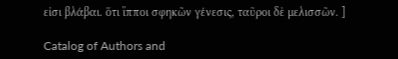εἰσι βλάβαι. ὅτι ἵπποι σφηκῶν γένεσις, ταῦροι δὲ μελισσῶν. ]

Catalog of Authors and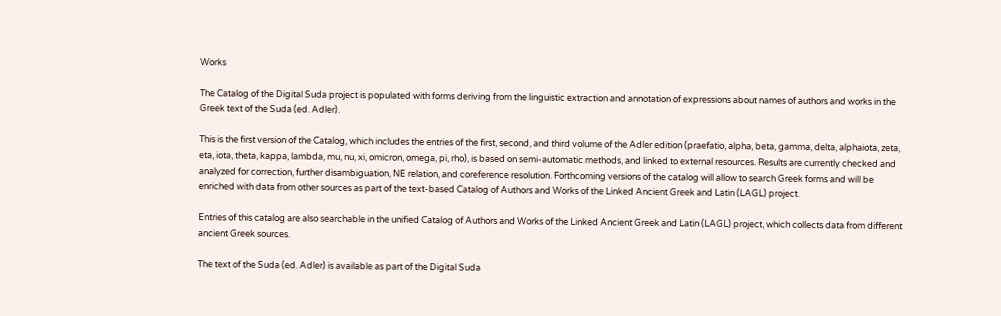Works

The Catalog of the Digital Suda project is populated with forms deriving from the linguistic extraction and annotation of expressions about names of authors and works in the Greek text of the Suda (ed. Adler).

This is the first version of the Catalog, which includes the entries of the first, second, and third volume of the Adler edition (praefatio, alpha, beta, gamma, delta, alphaiota, zeta, eta, iota, theta, kappa, lambda, mu, nu, xi, omicron, omega, pi, rho), is based on semi-automatic methods, and linked to external resources. Results are currently checked and analyzed for correction, further disambiguation, NE relation, and coreference resolution. Forthcoming versions of the catalog will allow to search Greek forms and will be enriched with data from other sources as part of the text-based Catalog of Authors and Works of the Linked Ancient Greek and Latin (LAGL) project.

Entries of this catalog are also searchable in the unified Catalog of Authors and Works of the Linked Ancient Greek and Latin (LAGL) project, which collects data from different ancient Greek sources.

The text of the Suda (ed. Adler) is available as part of the Digital Suda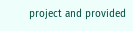project and provided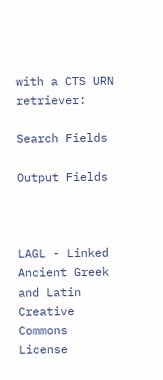with a CTS URN retriever:

Search Fields

Output Fields



LAGL - Linked Ancient Greek and Latin     Creative Commons License